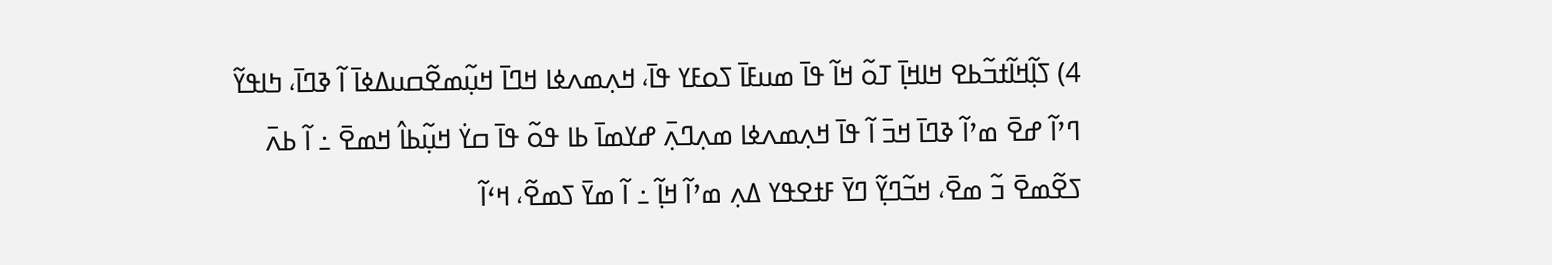4) ߖߊ߲߬ߞߊ߬ߙߏ߬ߕߐ ߞߊߞߊ߲߫ ߠߋ߬ ߞߊ߬ ߟߊ߫ ߘߎߓߊ߫ ߖߋߓߌ ߟߊ߫، ߞߍ߲ߘߍߦߊ ߞߣߊ߫ ߞߎ߲߬ߘߐ߬ߛߎߡߦߊ߫ ߊ߬ ߢߣߊ߫، ߤߊߟߌ߬ ߣߴߊ߬ ߝߐ߫ ߘߴߊ߬ ߢߣߊ߫ ߞߏ߫ ߊ߬ ߟߊ߫ ߞߍ߲ߘߍߦߊ ߘߍ߲ߣߍ߲߫ ߝߌߘߊ߫ ߕߊ ߟߋ߬ ߟߊ߫ ߛߌ߭ ߞߎ߲߬ߕߊ߮ ߞߘߐ߫ ߸ ߊ߬ ߕߍ߫ ߖߐ߬ߘߐ߫ ߏ߬ ߘߐ߫، ߞߏ߬ߣߌ߲߬ ߣߌ߫ ߓߙߐߟߌ ߡߍ߲ ߘߴߊ߬ ߞߊ߲߬ ߸ ߊ߬ ߘߌ߫ ߖߘߐ߬، ߞߵߊ߬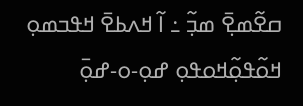ߛߐ߬ߘߐ߲߫ ߘߏ߲߬ ߸ ߊ߬ ߞߍߕߐ߫ ߞߟߏߘߋ߲ ߞߋ߬ߟߋ߲߬ߞߋߟߋ߲ ߝߋ߲-ߋ-ߝߋ߲߫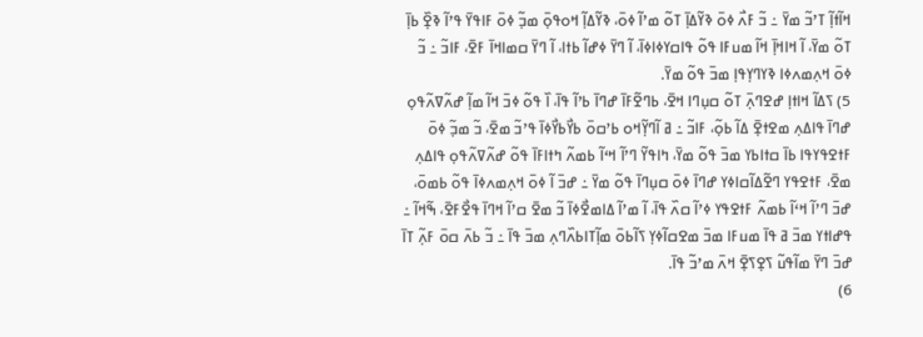ߞߊ߬ߙߊ߲߬ ߠߴߏ߬ ߘߌ߫ ߸ ߏ߬ ߓߍ߯ ߦߋ߫ ߢߌ߬ߡߊ߲߫ ߠߋ߬ ߘߴߊ߬ ߦߋ߫، ߢߌ߬ߡߊ߲߬ ߞߋߟߋ߲߫ ߘߏ߲߬ ߦߋ߫ ߓߊߟߌ߫ ߟߴߊ߬ ߢߐ߲߰ ߕߊ߲߫ ߠߋ߬ ߘߌ߫، ߊ߬ ߞߊߞߊ߲߫ ߞߊ߬ ߘߎߓߊ ߟߋ߬ ߟߊߛߌߦߊߦߊ߫، ߊ߬ ߣߌ߫ ߦߝߊ߬ ߕߙߊ، ߊ߬ ߣߌ߫ ߛߘߊߞߊ߫ ߓߐ߫، ߓߊߏ߬ ߸ ߏ߬ ߦߋ߫ ߞߍ߲ߘߍߦߊ ߢߌߣߌ߲ߟߊ߲ ߘߏ߫ ߟߋ߬ ߘߌ߫.
5) ߖߡߊ߬ ߞߊߙߊ߲ ߝߐߣߍ߲߫ ߠߋ߬ ߛߎ߲ߣߊ ߞߐ߫، ߕߣߐ߬ߓߊ߫ ߝߣߊ߫ ߕߴߊ߬ ߟߊ߫، ߊ߰ ߟߋ߬ ߦߏ߫ ߞߊ߬ ߘߊ߲߬ ߝߍ߬ߜߍ߬ߟߋ߲ ߝߣߊ߫ ߟߊߡߍ߲ ߘߐߙߐ߲߫ ߡߊ߬ ߕߋ߲߬، ߓߊߏ߬ ߸ ߥ ߊ߬ߣߌ߲߬ߞߋ ߕߴߛߋ߫ ߕߌ߯ߕߌ߯ߦߊ߫ ߟߴߏ߬ ߘߐ߫، ߏ߬ ߘߏ߲߬ ߦߋ߫ ߓߙߐߟߌߟߊ ߕߊ߫ ߛߙߊߕߌ ߘߏ߫ ߟߋ߬ ߘߌ߫، ߤߊߟߌ߬ ߣߴߊ߬ ߞߵߊ߬ ߕߘߍ߬ ߤߙߊߓߊ߫ ߟߋ߬ ߝߍ߬ߜߍ߬ߟߋ߲ ߟߊߡߍ߲ ߘߐ߫، ߓߙߐߟߌ ߣߐ߬ߡߊ߬ߛߊߦߌ ߝߣߊ߫ ߦߋ߫ ߛߎ߲ߣߊ߫ ߟߋ߬ ߘߌ߫ ߸ ߝߏ߫ ߊ߬ ߦߋ߫ ߞߍ߲ߘߍߦߊ߫ ߟߋ߬ ߕߘߋ߫، ߝߏ߫ ߣߴߊ߬ ߞߵߊ߬ ߕߘߍ߬ ߓߙߐߟߌ ߦߴߊ߬ ߛߍ߰ ߟߊ߫، ߊ߬ ߘߴߊ߬ ߡߊߘߐ߯ߦߊ߫ ߏ߬ ߘߐ߫ ߛߴߊ߬ ߞߣߊ߫ ߟߐ߯ߓߐ߫، ߒ߬ߞߊ߬ ߸ ߟߝߊߙߌ ߘߏ߫ ߥ ߟߊ߫ ߘߎߓߊ ߘߏ߫ ߘߐߛߊ߬ߦߌ߲ ߖߊ߬ߕߋ߫ ߘߊ߲߬ߠߊߕߍ߰ߣߍ߲ ߘߏ߫ ߟߊ߫ ߸ ߏ߬ ߕߍ߫ ߛߋ߫ ߓߍ߲߬ ߠߊ߫ ߝߏ߫ ߣߌ߫ ߘߊ߬ߟߎ߬ ߖߐ߲ߖߐ߲߫ ߞߍ߫ ߘߴߏ߬ ߟߊ߫.
6)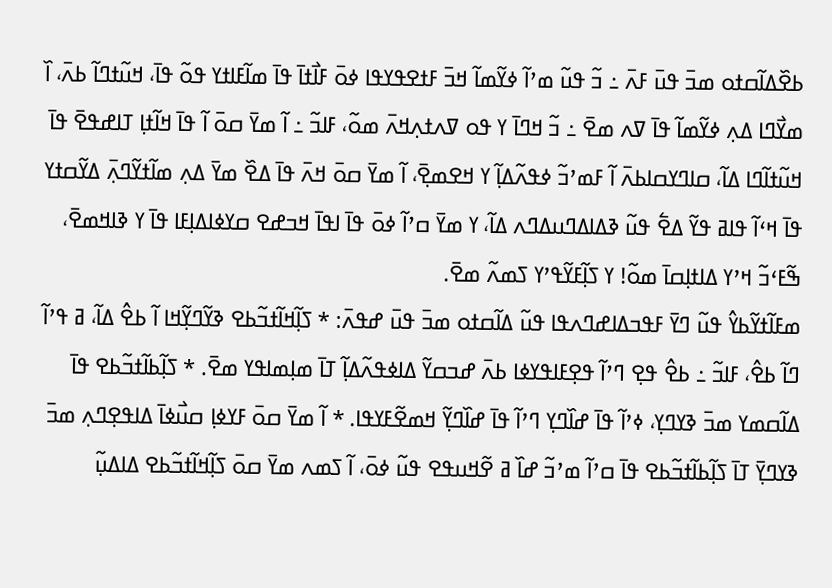ߕߐ߰ߡߊ߬ߛߙߋ ߘߏ߫ ߟߎ߫ ߓߍ߫ ߸ ߏ߬ ߟߎ߬ ߘߴߊ߬ ߦߌ߬ߘߊ߬ ߞߏ߫ ߓߙߐߟߌߟߊ ߦߋ߫ ߓߊ߯ߙߊ߫ ߟߊ߫ ߘߊ߬ߓߊߙߌ ߟߋ߬ ߟߊ߫، ߞߎ߬ߙߣߊ߬ ߕߍ߫، ߊ߰ ߘߌ߯ߣߊ ߡߍ߲ ߦߌ߬ߘߊ߬ ߟߊ߫ ߜߍ ߘߐ߫ ߸ ߏ߬ ߞߣߊ߫ ߌ ߟߋ ߜߍߙߍ߲ߞߍ߫ ߘߋ߬، ߓߊߏ߬ ߸ ߊ߬ ߘߌ߫ ߛߋ߫ ߊ߬ ߟߊ߫ ߞߊ߬ߙߊ߲ ߠߊߝߟߐ߫ ߟߊ߫ ߞߎ߬ߙߊ߬ߣߊ ߡߊ߬، ߛߊߣߌߛߊߕߍ߫ ߊ߬ ߓߘߴߏ߬ ߦߟߍ߬ߡߊ߲߬ ߌ ߞߐߘߐ߲߫، ߊ߬ ߘߌ߫ ߛߋ߫ ߞߍ߫ ߟߊ߫ ߡߐ߰ ߘߌ߫ ߡߍ߲ ߘߊ߬ߙߌ߬ߣߍ߲߫ ߡߌ߬ߛߙߌ ߟߊ߫ ߞߵߊ߬ ߟߊߥ ߟߌ߬ ߡߐ߱ ߟߎ߬ ߢߡߊߡߣߎߡߣߍ ߡߊ߬، ߌ ߘߌ߫ ߛߴߊ߬ ߦߋ߫ ߟߊ߫ ߊߟߊ߫ ߞߏߝߐ ߛߌߦߊߡߊ߲ߓߊ ߟߊ߫ ߌ ߢߊߞߘߐ߫، ߒ߬ߓߵߏ߬ ߞߴߌ ߡߊߙߊ߲ߛߊ߫ ߘߋ߬! ߌ ߖߊ߲߬ߓߌ߬ߟߴߌ ߖߘߍ߬ ߘߐ߫.
ߘߓߊ߬ߙߌ߬ߕߌ߮ ߟߎ߬ ߣߌ߫ ߓߟߏߡߊߝߣߍߟߊ ߟߎ߬ ߡߊ߬ߛߙߋ ߘߏ߫ ߟߎ߫ ߝߟߍ߫: * ߖߊ߲߬ߞߊ߬ߙߏ߬ߕߐ ߢߌ߬ߣߌ߲߬ߞߊ ߊ߬ ߕߐ߮ ߡߊ߬، ߥ ߟߴߊ߬ ߣߊ߬ ߕߐ߮، ߓߊߏ߬ ߸ ߕߐ߮ ߟߐ߲ ߣߴߊ߬ ߟߐ߲ߓߊߟߌߦߊ ߕߍ߫ ߝߏߛߌ߬ ߡߊߦߟߍ߬ߡߊ߲߬ ߠߊ߫ ߘߊ߲ߘߊߟߌ ߘߐ߫. * ߖߊ߲߬ߕߊ߬ߙߏ߬ߕߐ ߟߊ߫ ߡߊ߬ߛߘߌ ߘߏ߫ ߢߌߣߌ߲، ߦߴߊ߬ ߟߊ߫ ߝߊ߰ߣߌ߲ ߣߴߊ߬ ߟߊ߫ ߝߊ߰ߣߌ߲߬ ߞߘߐ߬ߓߌߟߊ. * ߊ߬ ߘߌ߫ ߛߋ߫ ߓߌߦߊ߲ ߛߎ߯ߦߊ߫ ߡߊߟߐ߲ߣߍ߲ ߘߏ߫ ߢߌߣߌ߲߫ ߠߊ߫ ߖߊ߲߬ߕߊ߬ߙߏ߬ߕߐ ߟߊ߫ ߛߴߊ߬ ߘߴߏ߬ ߝߊ߰ ߥ ߐ߬ߞߎߟߐ ߟߎ߬ ߦߋ߫، ߊ߬ ߖߘߍ ߘߌ߫ ߛߋ߫ ߖߊ߲߬ߞߊ߬ߙߏ߬ߕߐ ߡߊߡߎ߲߬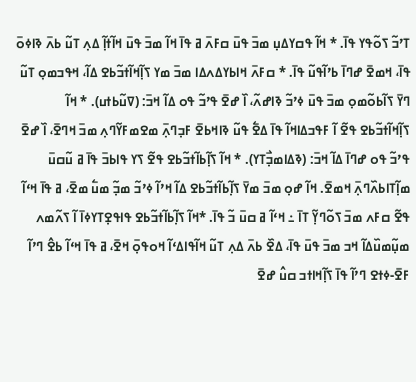ߠߴߏ߬ ߖߋ߬ߟߌ ߟߊ߫. * ߞߊ߬ ߟߛߌߡߎ߲ ߘߏ߫ ߟߎ߫ ߛߓߍ߫ ߥ ߟߊ߫ ߞߊ߬ ߘߏ߫ ߟߎ߫ ߞߊ߬ߙߊ߲߬ ߡߍ߲ ߠߎ߬ ߕߍ߫ ߢߊߦߋ߫ ߟߊ߫، ߞߘߐ߫ ߝߣߊ߫ ߕߴߊ߬ߟߎ߬ ߟߊ߫. * ߛߓߍ߫ ߞߊߕߌߡߍߡߊ ߘߏ߫ ߘߌ ߖߊ߲߬ߞߊ߬ߙߏ߬ߕߐ ߡߊ߬، ߞߟߏߘߋ߲ ߠߎ߬ ߣߌ߫ ߖߊ߬ߕߋ߬ߘߋ߲ ߘߏ߫ ߟߎ߫ ߦߴߏ߬ ߢߊߝߍ߬، ߊ߰ ߝߐ߫ ߟߴߏ߬ ߟߋ ߡߊ߬ ߞߏ߫: (ߜߎ߬ߕߙߎ). * ߞߊ߬ ߖߊ߲߬ߞߊ߬ߙߏ߬ߕߐ ߟߐ߬ ߊ߬ ߓߟߏߡߊߞߊ߬ ߟߊ߫ ߡߐ߱ ߟߎ߬ ߢߊߞߕߐ߫ ߓߏ߲ߣߍ߲߫ ߘߐߘߓߌ߬ߣߍ߲ ߘߏ߫ ߞߣߐ߫، ߊ߰ ߝߐ߫ ߟߴߏ߬ ߟߋ ߝߣߊ߫ ߡߊ߬ ߞߏ߫: (ߢߡߊߘߏ߲߯ߠߌ). * ߞߊ߬ ߖߊ߲߬ߕߊ߬ߙߏ߬ߕߐ ߟߐ߬ ߖߌ ߟߊߕߏ߫ ߟߊ߫ ߥ ߎ߬ߛߎ߫ ߘߊ߲߬ߠߊߕߍ߰ߣߍ߲߫ ߞߘߐ߫. ߞߊ߬ ߝߋ߲ ߘߏ߫ ߘߌ߫ ߖߊ߲߬ߕߊ߬ߙߏ߬ߕߐ ߡߊ߬ ߞߴߊ߬ ߦߴߏ߬ ߘߏ߲߬ ߘߎ߱ ߘߐ߫، ߥ ߟߊ߫ ߞߵߊ߬ ߟߐ߬ ߛߓߍ ߘߏ߫ ߖߋ߬ߣߌ߲߬ ߠߊ߫ ߸ ߞߵߊ߬ ߥ ߛߎ߫ ߏ߬ ߟߊ߫. *ߞߊ߬ ߖߊ߲߬ߕߊ߬ߙߏ߬ߕߐ ߟߊߟߐ߲ߠߌߦߊ߫ ߊ߬ ߖߍ߬ߘߍ ߘߎ߲߬ߘߎ߰ߡߊ߬ ߞߏ ߘߏ߫ ߟߎ߫ ߟߊ߫، ߡߐ߰ ߕߍ߫ ߡߍ߲ ߠߎ߬ ߞߊ߬ߟߊߡߵߊ߬ ߞߋߟߋ߲߫ ߞߐ߫، ߥ ߟߊ߫ ߞߵߊ߬ ߕߐ߮ ߣߴߊ߬ ߓߐ߫-ߦߙߐ ߣߴߊ߬ ߟߊ߫ ߖߊ߲߬ߞߊߙߏ ߛߎ߮ ߝߐ߫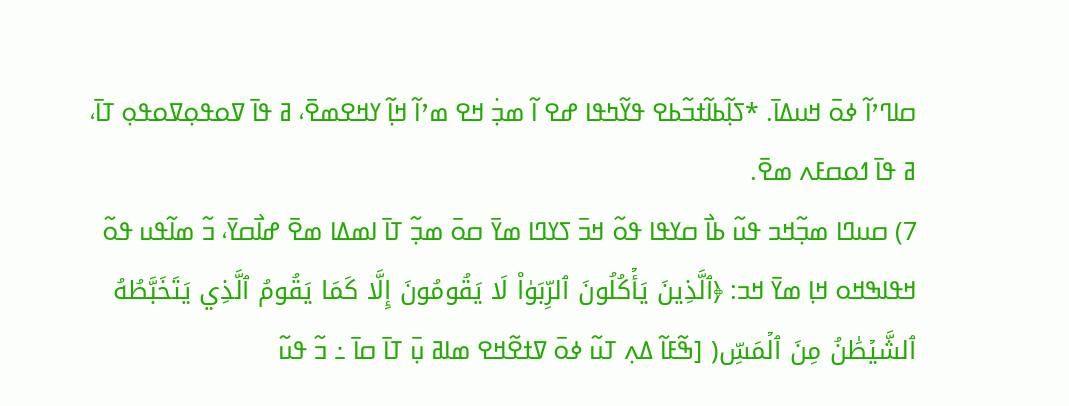ߛߊߣߴߊ߬ ߦߋ߫ ߞߎߡߊ߫. *ߖߊ߲߬ߕߊ߬ߙߏ߬ߕߐ ߟߌ߬ߤߟߊ ߝߐ ߊ߬ ߘߏ߲߭ ߞߐ ߘߴߊ߬ ߞߊ߲߬ ߌߞߐߘߐ߫، ߥ ߟߊ߫ ߜߋߟߋ߲ߜߋߟߋ߲ ߠߊ߫، ߥ ߟߊ߫ ߗߋߛߓߍ ߘߐ߫.
7) ߛߎߣߊ ߘߏ߲߬ߞߏ ߟߎ߬ ߕߊ߯ ߛߌߟߊ ߟߋ߬ ߞߏ߫ ߖߌߣߊ ߘߌ߫ ߛߋ߫ ߘߏ߲߬ ߠߊ߫ ߊߘߡߊ ߘߐ߫ ߝߊ߯ߛߌ߫، ߏ߬ ߘߊ߬ߟߎ ߟߋ߬ ߞߟߊߒߞߋ ߞߊ߲ ߘߌ߫ ߞߏ: ﴿ٱلَّذِينَ يَأۡكُلُونَ ٱلرِّبَوٰاْ لَا يَقُومُونَ إِلَّا كَمَا يَقُومُ ٱلَّذِي يَتَخَبَّطُهُ ٱلشَّيۡطَٰنُ مِنَ ٱلۡمَسِّ( [ߒ߬ߓߊ߬ ߡߍ߲ ߠߎ߬ ߦߋ߫ ߜߙߐ߬ߞߐ ߘߊߥ ߎ߲߫ ߠߊ߫ ߛߊ߫ ߸ ߏ߬ ߟߎ߬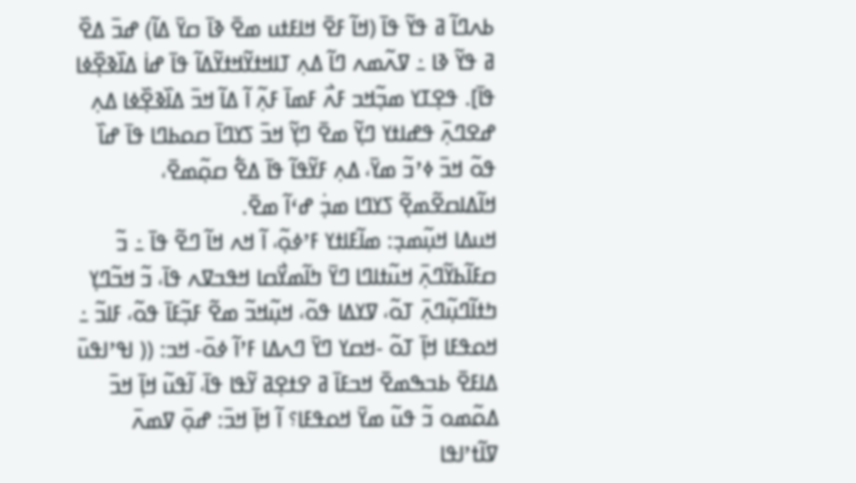ߕߍߣߊ߬ ߥ ߟߌ߬ ߟߊ߫ (ߞߊ߬ ߓߐ߫ ߞߊߓߙߎ ߘߐ߫ ߢߊ߫ ߛߌ߫ ߡߊ߬) ߝߏ߫ ߡߐ߰ ߥ ߟߌ߬ ߢߊ ߸ ߜߍ߬ߘߍ ߣߊ߬ ߡߍ߲ ߠߊߞߙߌ߬ߞߙߌ߬ߡߊ߬ ߟߊ߫ ߝߊ߭ ߡߊ߰ߢߐ߲߰ߦߊ ߟߊ߫]. ߟߐ߲ߠߌ ߘߏ߲߬ߞߏ ߓߍ߯ ߓߘߊ߫ ߓߍ߲߬ ߊ߬ ߡߊ߬ ߞߏ߫ ߡߊ߰ߢߐ߲߰ߦߊ ߡߍ߲ ߝߐߣߍ߲߫ ߟߝߊߙߌ ߣߌ߲߬ ߘߐ߫ ߣߌ߲߬ ߞߏ߫ ߖߌߣߊ߫ ߛߋߕߣߊ ߟߊ߫ ߝߊ߰ ߟߋ߬ ߞߏ߫ ߦߴߏ߬ ߘߌ߫، ߡߍ߲ ߓߌ߬ߟߊ߬ ߟߊ߫ ߡߐ߱ ߛߋ߲߬ߘߐ߫، ߞߊ߬ߡߊߛߐ߬ߘߐ߲߬ ߖߌߣߊ ߘߏ߲߭ ߝߵߊ߬ ߘߐ߫.
ߞߎߡߊ ߞߎ߲߬ߘߏ߲: ߘߊ߬ߓߊߙߌ ߓߴߦߋ߲߬، ߊ߬ ߞߍ ߞߊ߬ ߣߐ߬ ߟߊ߫ ߸ ߏ߬ ߛߓߊ߬ߕߌ߬ߣߍ߲߫ ߞߎ߬ߙߊߣߊ ߣߌ߫ ߤߊ߬ߘߌ߯ߛߊ ߞߟߏߜߍ ߟߊ߫، ߏ߬ ߞߏ߬ߣߌ߲ ߤߙߊ߬ߣߎ߲߬ߣߍ߲߫ ߠߋ߬، ߜߌߡߊ ߟߋ߬، ߞߎ߲߬ߞߏ߬ ߘߐ߬ ߓߏ߲߬ߓߊ߫ ߟߋ߬، ߓߊߏ߬ ߸ ߞߋߟߓߊ ߞߊ߲߫ ߠߋ߬ -ߞߛߌ ߣߌ߫ ߣߍߡߊ ߓߴߊ߬ ߦߋ߫- ߞߏ: (( ߊߟߴߊߟߎ߫ ߡߊߓߐ߫ ߕߏߒߘߐ߫ ߞߏߓߊ߫ ߥ ߐߙߐ߲ߥ ߌ߬ߟߊ ߟߊ߫، ߊ߬ߟߎ߬ ߞߊ߲߫ ߞߏ߫ ߡߋ߬ߘߋ ߏ߬ ߟߎ߬ ߘߌ߫ ߞߋߟߓߊ؟ ߊ߬ ߞߊ߲߫ ߞߏ߫: ߝߋ߲߫ ߜߘߍ߫ ߜߊ߬ߙߴߊߟߊ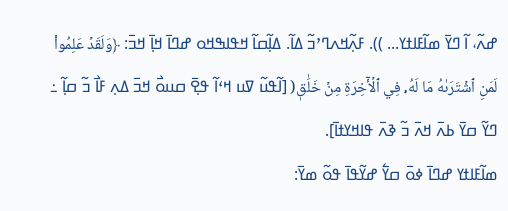ߝߍ߬، ߊ߬ ߣߌ߫ ߘߊ߬ߓߊߙߌ... )). ߓߍ߲߬ߞߍߣߴߏ߬ ߡߊ߬. ߡߊ߲߬ߛߊ߬ ߞߟߊߒߞߋ ߝߣߊ߫ ߞߊ߲߫ ߞߏ߫: ﴿وَلَقَدۡ عَلِمُواْ لَمَنِ ٱشۡتَرَىٰهُ مَا لَهُۥ فِي ٱلۡأٓخِرَةِ مِنۡ خَلَٰقٖ( [ߊ߬ߟߎ߬ ߜߎ ߞߵߊ߬ ߟߐ߲߫ ߛߎߋ߯ ߞߏ߫ ߡߍ߲ ߓߊ߯ ߏ߬ ߛߊ߲߬ ߸ ߣߌ߬ ߛߌ߫ ߕߍ߫ ߞߍ߫ ߏ߬ ߢߍ߫ ߟߊߞߌߙߊ߫].
ߘߊ߬ߓߊߙߌ ߝߣߊ߫ ߦߋ߫ ߛߌ߱ ߝߌ߬ߟߊ߫ ߟߋ߬ ߘߌ߫: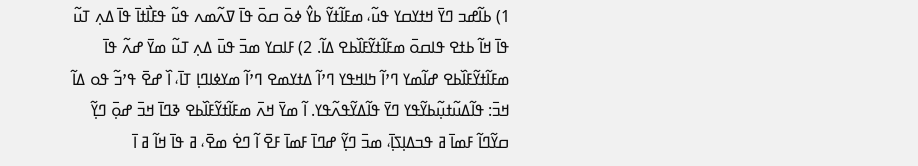1) ߕߊ߬ߝߏ ߣߌ߫ ߞߙߌߛߌ ߟߎ߬، ߘߓߊ߬ߙߌ߬ ߕߌ߮ ߦߋ߫ ߛߋ߫ ߟߊ߫ ߜߍ߬ߘߍ ߟߎ߬ ߟߓߊ߯ߙߊ߫ ߟߊ߫ ߡߍ߲ ߠߎ߬ ߟߊ߫ ߞߊ߬ ߕߙߐ ߟߊߛߋ߫ ߘߓߊ߬ߙߌ߬ߓߊ߰ߕߐ ߡߊ߬. 2) ߓߊߛߌ ߘߏ߫ ߟߎ߫ ߡߍ߲ ߠߎ߬ ߘߌ߫ ߝߍ߬ ߟߊ߫ ߘߓߊ߬ߙߌ߬ߓߊ߰ߕߐ ߝߊ߬ߘߌ ߣߴߊ߬ ߤߊߞߟߌ ߣߴߊ߬ ߡߙߌߘߐ ߣߴߊ߬ ߘߌߦߊߣߊ߲ ߠߊ߫، ߊ߰ ߝߐ߫ ߟߴߏ߬ ߟߋ ߡߊ߬ ߞߏ߫: ߟߊ߬ߡߎ߬ߙߎ߲߬ߕߌ߬ߟߌ ߣߌ߫ ߟߊ߬ߡߌ߬ߟߍ߬ߟߌ. ߊ߬ ߘߌ߫ ߞߍ߫ ߘߓߊ߬ߙߌ߬ߓߊ߰ߕߐ ߢߣߊ߫ ߞߏ߫ ߝߋ߲߫ ߣߌ߲߬ ߛߌ߬ߣߊ߬ ߓߘߊ߫ ߥ ߟߏߡߊ߲ߖߊ߲߫، ߘߏ߫ ߣߌ߲߬ ߝߣߊ߫ ߓߘߊ߫ ߓߐ߫ ߊ߬ ߣߐ߭ ߘߐ߫، ߥ ߟߊ߫ ߞߊ߬ ߥ ߊ߫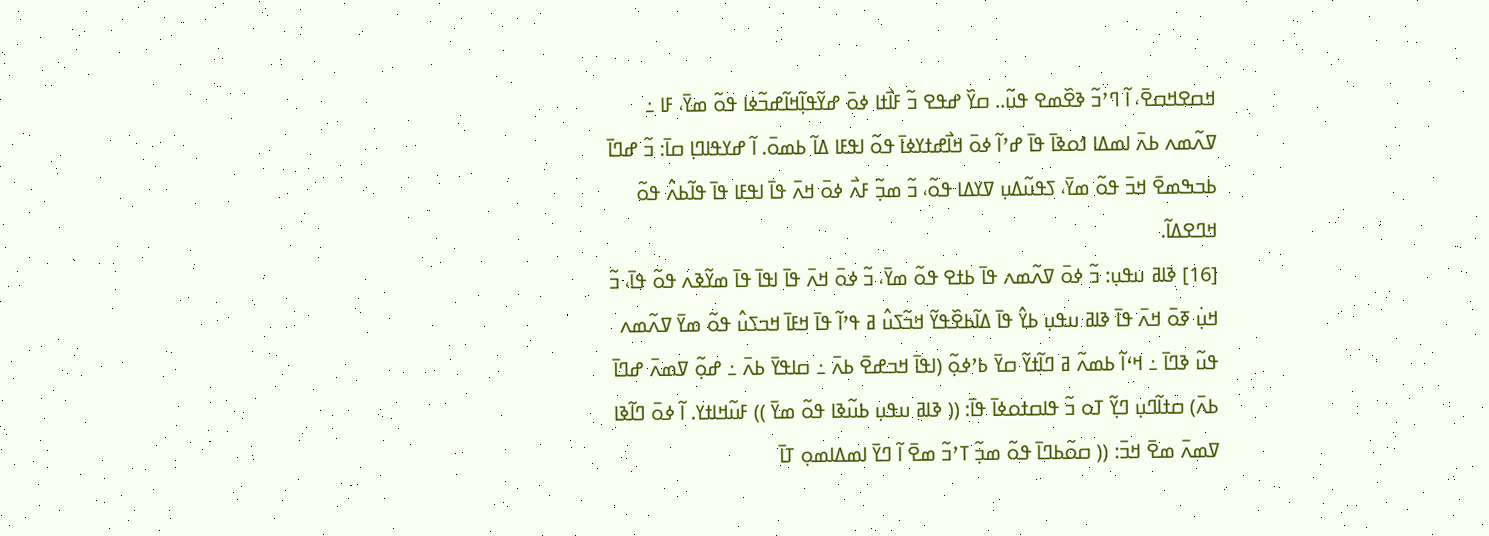ߞߛߐߞߛߐ߫، ߊ߬ ߣߴߏ߬ ߢߐ߰ߘߐ ߟߎ߬.. ߛߌ߰ ߝߟߐ ߏ߬ ߓߊ߯ߙߊ ߦߋ߫ ߝߌ߬ߟߊ߲߬ߞߊ߬ߝߏ߬ߦߊ ߟߋ߬ ߘߌ߫، ߓߊ ߸ ߜߍ߬ߘߍ ߕߍ߫ ߊߘߡߊ ߗߋߢߊ߫ ߟߊ߫ ߝߴߊ߬ ߦߋ߫ ߞߊ߯ߝߙߌߦߊ߫ ߟߋ߬ ߊߟߓߊ ߡߊ߬ ߕߘߋ߫. ߊ߬ ߝߌߟߊߣߊ߲ ߛߊ߫: ߏ߬ ߝߣߊ߫ ߕߏߒߘߐ߫ ߞߏ߫ ߟߋ߬ ߘߌ߫، ߖߟߎ߬ߡߎ߲ ߜߌߡߊ ߟߋ߬، ߏ߬ ߘߏ߲߬ ߓߍ߯ ߦߋ߫ ߞߍ߫ ߟߊ߫ ߊߟߓߊ ߟߊ߫ ߟߊ߬ߕߍ߮ ߟߋ߬ ߞߣߐߡߊ߬.
[16] ߢߊߥ ߎߟߎ߲: ߏ߬ ߦߋ߫ ߜߍ߬ߘߍ ߟߊ߫ ߕߙߐ ߟߋ߬ ߘߌ߫، ߏ߬ ߦߋ߫ ߞߍ߫ ߟߊ߫ ߊߟߊ߫ ߟߊ߫ ߘߌ߬ߢߍ ߟߋ߬ ߟߊ߫، ߏ߬ ߞߎ߲߭ ߧߋ߫ ߞߍ߫ ߟߊ߫ ߢߊߥ ߎߟߎ߲ ߕߌ߮ ߟߊ߫ ߡߊ߬ߕߐ߰ߟߌ߬ ߞߏ߬ߖߎ߮ ߥ ߟߴߊ߬ ߟߊ߫ ߞߓߊ߫ ߞߏߖߎ߮ ߟߋ߬ ߘߌ߫ ߜߍ߬ߘߍ ߟߎ߬ ߢߣߊ߫ ߸ ߞߵߊ߬ ߕߘߍ߬ ߥ ߣߊ߬ߙߌ߬ ߛߌ߫ ߕߴߦߋ߲߬ (ߊߟߊ߫ ߞߏߝߐ߫ ߕߍ߫ ߸ ߛߊߟߌ߫ ߕߍ߫ ߸ ߝߋ߲߬ ߜߘߍ߫ ߝߣߊ߫ ߕߍ߫) ߛߙߊ߬ߣߎ߲ ߣߌ߲߬ ߠߋ ߏ߬ ߟߊߛߙߋߦߊ߫ ߟߊ߫: (( ߢߊߥ ߎߟߎ߲ ߕߎ߬ߢߊ ߟߋ߬ ߘߌ߫ )) ߓߎ߬ߞߊߙߌ. ߊ߬ ߦߋ߫ ߣߊ߬ߢߊ ߜߘߍ߫ ߘߐ߫ ߞߏ߫: (( ߛߋ߬ߕߣߊ߫ ߟߋ߬ ߘߏ߲߬ ߠߴߏ߬ ߘߐ߫ ߊ߬ ߣߌ߫ ߊߘߡߊߘߋ߲ ߠߊ߫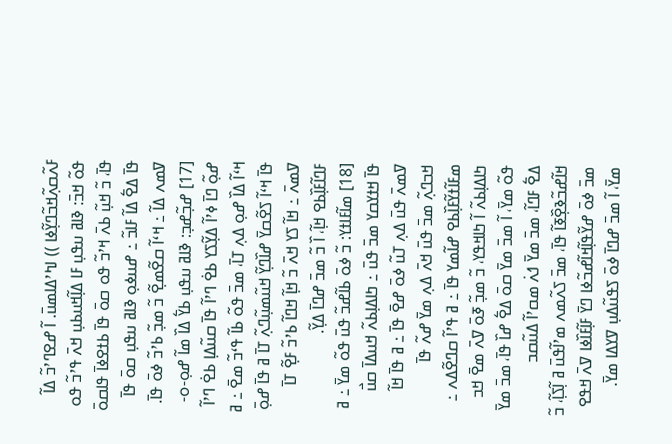ߓߍ߬ߛߍ߲߬ߞߏ߬ߣߌ߲߬ߦߊ )) ߊߤߴߡߊߘߎ߫. ߊ߬ ߝߐߣߴߏ߬ ߡߊ߬ ߟߋ߬ ߞߏ߫: ߢߊߥ ߎߟߎ߲ ߓߊ ߡߊ߲߬ߞߎߕߎ߲ ߞߍ߫ ߟߴߏ߬ ߟߋ ߟߊ߫، ߏ߬ ߞߎ߲߬ ߕߍ߫ ߞߴߏ߬ ߟߋ ߛߋ߫ ߟߊ߫ ߕߙߐߦߊ߫ ߟߊߛߋ߫ ߟߊ߫ ߡߐ߱ ߡߊ߬ ߓߊߏ߬ ߸ ߝߎߦߋ߲ ߢߊߥ ߎߟߎ߲ ߛߋ߫ ߟߊ߫ ߜߘߍ ߡߊ߬ ߸ ߞߵߊ߬ ߛߐ߬ߘߐ߲߬ ߏ߬ ߘߏ߲߬ ߕߴߏ߬ ߦߋ߫ ߟߊ߫.
[17] ߝߏ߲߬ߝߏ߲: ߢߊߥ ߎߟߎ߲ ߕߌ߱ ߡߊ߰ ߘߊ߬ ߝߋ߲-ߋ-ߝߋ߲߬ ߣߊ߫ ߦߴߊ߬ ߡߌ߲߬ߖߌ ߕߐ߭ ߣߴߊ߬ ߟߊ߫ ߛߎ߬ߡߊ߲ ߕߐ߭ ߣߴߊ߬ ߞߵߊ߬ ߡߊ߰ ߝߋ߲ ߡߍ߲ ߠߊ߫، ߘߏ߫ ߟߋ߬ ߕߊ߬ ߟߵߏ߬ ߘߐ߫ ߸ ߥ ߟߊ߫ ߞߵߊ߬ ߖߐ߬ߛߌ߫ ߝߊ߰ߣߌ߲߬ ߞߎ߬ߘߎ߲߬ߣߍ߲߬ ߠߊ߫ ߥ ߟߊ߫ ߝߋ߲߫ ߜߘߍ߫ ߸ ߞߊ߬ ߖߌ ߞߍ߫ ߏ߬ ߞߊ߲߬ ߞߣߊ߬ ߕߴߏ߬ ߓߐ߲߬ ߠߊ߫ ߓߣߊ߬ߓߊ߲߰ߕߐ ߞߊ߲߬، ߊ߰ ߏ߬ ߘߏ߫ ߝߣߊ߫ ߡߌ߲߬.
[18] ߘߊ߬ߓߊߙߌ: ߏ߬ ߦߋ߫ ߕߊ߬ߝߏ߬ ߟߎ߫ ߟߋ߬ ߘߌ߫ ߸ ߥ ߟߊ߫ ߞߙߌߛߌ ߘߏ߫ ߟߎ߫ ߸ ߤߊߡߊ߲ߕߍ߬ ߞߎߡߊ߫ ߛߎ߯ ߜߘߍ߫ ߟߎ߫ ߡߍ߲ ߠߎ߬ ߦߋ߫ ߝߐ߫ ߟߊ߫ ߸ ߥ ߟߊ߫ ߞߊ߬ ߞߏߣߍ߲߬ ߘߏ߫ ߟߎ߫ ߞߍ߫ ߡߍ߲ ߘߌ߫ ߝߍ߬ ߟߊ߫ ߘߓߊ߬ߙߌ߬ߓߊ߲߰ߕߐ ߝߊ߬ߘߌ ߟߊ߫ ߸ ߥ ߟߴߊ߬ ߛߣߐ߬ߡߍ ߸ ߤߊߡߊ߲ߕߍ߬ ߊ߬ ߤߊߞߟߌ، ߏ߬ ߘߏ߲߬ ߧߋ߫ ߜߍ߫ ߘߐ߫ ߞߏ ߟߋ߬ ߘߌ߫، ߊ߬ ߘߏ߫ ߘߌ߫ ߛߋ߫ ߡߐ߱ ߝߊ߰ ߟߊ߫، ߘߏ߫ ߘߌ߫ ߡߐ߱ ߓߣߊ߬، ߘߏ߫ ߘߌ߫ ߗߍ߭ ߘߛߴߊ߬ ߡߎ߬ߛߏ ߞߊ߬ߝߏ߬ߢߐ߲߰ߧߊ߬ ߟߊ߫، ߘߏ߫ ߖߍ߬ߘߍ ߘߴߊ߬ߟߎ߫ ߥ ߊ߲߬ߖߊ߲߬، ߏ߬ ߘߏ߫ ߦߋ߫ ߝߌ߬ߟߊ߲߬ߞߊ߬ߝߏ߬ߦߊ ߣߌ߫ ߓߊ߲߬ߓߊ߰ߦߊ ߜߍ߫ ߞߟߐ ߘߌ߫، ߊ߬ ߘߏ߫ ߝߣߊ߫ ߦߋ߫ ߖߟߎ߬ߡߎ߲ ߜߌߡߊ ߘߌ߫.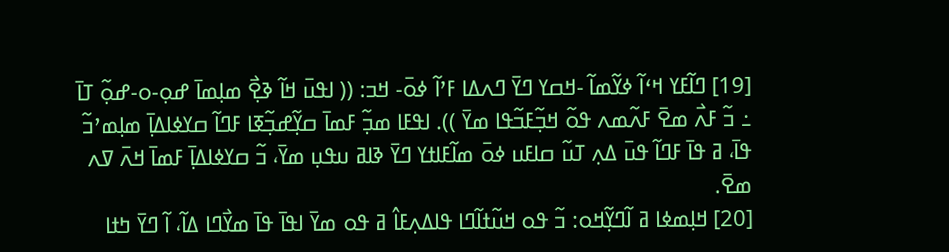[19] ߣߊ߬ߓߌ ߞߵߊ߬ ߦߌ߬ߘߊ߬ -ߞߛߌ ߣߌ߫ ߣߍߡߊ ߓߴߊ߬ ߦߋ߫- ߞߏ: (( ߊߟߎ߫ ߞߊ߬ ߢߐ߲߯ ߘߊ߲ߘߊ߫ ߝߋ߲-ߋ-ߝߋ߲߬ ߠߊ߫ ߸ ߏ߬ ߓߍ߯ ߘߐ߫ ߓߍ߬ߘߍ ߟߋ߬ ߞߏ߲߬ߓߏ߬ߟߊ ߘߌ߫ )). ߊߟߓߊ ߘߏ߲߬ ߓߘߊ߫ ߛߌ߲߬ߝߏ߲߬ߧߊ ߓߣߊ߬ ߛߌߦߊߡߊ߲߫ ߘߊ߲ߘߴߏ߬ ߟߊ߫، ߥ ߟߊ߫ ߓߣߊ߬ ߟߎ߫ ߡߍ߲ ߠߎ߬ ߛߊߓߎ ߦߋ߫ ߘߊ߬ߓߊߙߌ ߣߌ߫ ߢߊߥ ߎߟߎ߲ ߘߌ߫، ߏ߬ ߛߌߦߊߡߊ߲߫ ߓߘߊ߫ ߞߍ߫ ߜߍ ߘߐ߫.
[20] ߞߊ߲ߘߦߊ ߥ ߊ߬ߣߌ߲߬ߞߋ: ߏ߬ ߟߋ ߞߎ߬ߙߊ߬ߣߊ ߟߊߡߍ߲ߓߊ߮ ߥ ߟߋ ߘߌ߫ ߊߟߊ߫ ߟߊ߫ ߘߌ߯ߣߊ ߡߊ߬، ߊ߬ ߣߌ߫ ߤߙߊ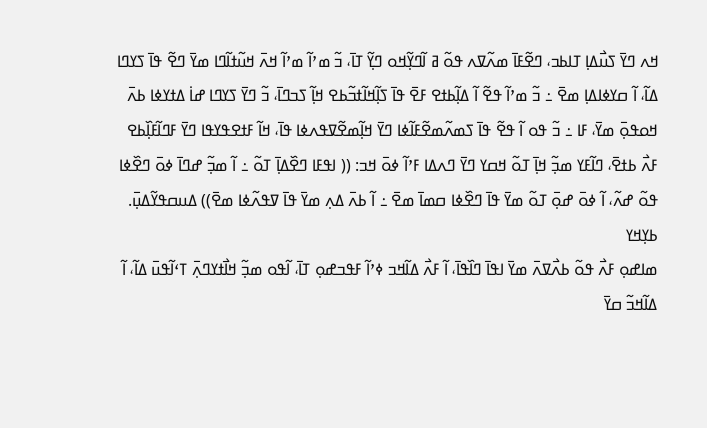ߞߍ ߣߌ߫ ߖߎ߯ߡߊ߲ ߠߊߕߏ، ߣߐ߬ߓߊ߫ ߘߍ߬ߜߍ ߟߋ߬ ߥ ߊ߬ߣߌ߲߬ߞߋ ߣߌ߲߬ ߠߊ߫، ߏ߬ ߘߴߊ߬ ߘߴߊ߬ ߞߍ߫ ߞߎ߬ߙߊ߬ߣߊ ߘߌ߫ ߣߐ߬ ߟߊ߫ ߖߌߣߊ ߡߊ߬، ߊ߬ ߛߌߦߊߡߊ߲ ߘߐ߫ ߸ ߏ߬ ߘߴߊ߬ ߟߐ߬ ߊ߬ ߡߊ߲߬ߕߙߐ ߓߐ߫ ߟߊ߫ ߖߊ߲߬ߞߊ߬ߙߏ߬ߕߐ ߞߊ߲߬ ߖߏߣߊ߫، ߏ߬ ߣߌ߫ ߖߌߣߊ ߝߊ߭ ߡߙߌߦߊ ߕߍ߫ ߞߋߟߋ߲߫ ߘߌ߫، ߓߊ ߸ ߏ߬ ߟߋ ߊ߬ ߟߐ߬ ߟߊ߫ ߖߘߍ߬ߘߐ߬ߓߊ߬ߦߊ ߣߌ߫ ߞߊ߲߬ߘߐ߬ߜߟߍߦߊ ߟߊ߫، ߞߊ߬ ߓߙߐߟߌߟߊ ߣߌ߫ ߓߣߊ߬ߓߊ߲߰ߕߐ ߓߍ߯ ߕߙߐ߫، ߣߊ߬ߓߌ ߘߏ߲߬ ߞߊ߲߫ ߠߋ߬ ߞߛߌ ߣߌ߫ ߣߍߡߊ ߓߴߊ߬ ߦߋ߫ ߞߏ: (( ߊߟߓߊ ߣߐ߰ߡߊ߲߫ ߠߋ߬ ߸ ߊ߬ ߘߏ߲߬ ߝߣߊ߫ ߦߋ߫ ߣߐ߰ߦߊ ߟߋ߬ ߝߍ߬، ߊ߬ ߦߋ߫ ߝߋ߲߫ ߠߋ߬ ߘߌ߫ ߟߊ߫ ߣߐ߰ߦߊ ߛߘߊ߫ ߘߐ߫ ߸ ߊ߬ ߕߍ߫ ߡߍ߲ ߘߌ߫ ߟߊ߫ ߜߟߍ߬ߦߊ ߘߐ߫)) ߡߎߛߟߌ߬ߡߎ߲߫.
ߕߌ߲ߞߌ
ߘߊߝߋ߲ ߓߍ߯ ߟߋ߬ ߕߍ߯ߜߍ߫ ߘߌ߫ ߊߟߊ߫ ߣߊ߰ߟߊ߫، ߊ߬ ߓߍ߯ ߡߊ߬ߞߏ ߦߴߊ߬ ߓߟߏߝߋ߲ ߠߊ߫، ߊ߬ߟߋ ߘߏ߲߬ ߞߊ߯ߙߌߣߍ߲߫ ߠߵߊ߬ߟߎ߫ ߡߊ߬، ߊ߬ ߡߊ߬ߞߏ߬ ߛߌ߫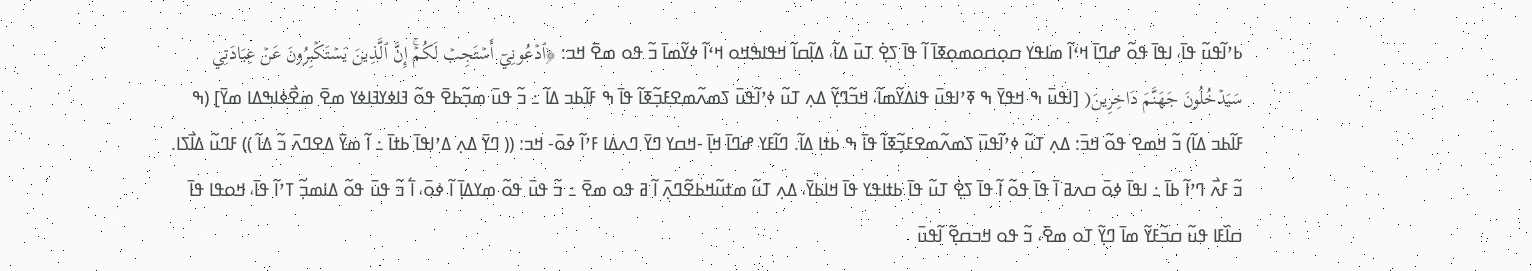ߕߴߊ߬ߟߎ߬ ߟߊ߫، ߊߟߊ߫ ߟߋ߬ ߝߣߊ߫ ߞߵߊ߬ ߘߊߟߌ ߛߋ߲ߛߋߘߋ߲ߧߊ߫ ߊ߬ ߟߊ߫ ߖߐ߲߭ ߠߎ߫ ߡߊ߬، ߡߊ߲߬ߛߊ߬ ߞߟߊߒߞߋ ߞߵߊ߬ ߦߌ߬ߘߊ߫ ߏ߬ ߟߋ ߘߐ߫ ߞߏ: ﴿ٱدۡعُونِيٓ أَسۡتَجِبۡ لَكُمۡۚ إِنَّ ٱلَّذِينَ يَسۡتَكۡبِرُونَ عَنۡ عِبَادَتِي سَيَدۡخُلُونَ جَهَنَّمَ دَاخِرِينَ( [ߊߟߎ߫ ߒ ߞߟߌ߫ ߒ ߧߴߊߟߎ߫ ߟߊߡߌ߬ߘߊ߬، ߞߏ߬ߣߌ߲߬ ߡߍ߲ ߠߎ߬ ߦߴߊ߬ߟߎ߫ ߖߘߍ߬ߘߐߓߏ߲߬ߧߊ߬ ߟߊ߫ ߒ ߓߊ߬ߕߏ ߡߊ߬ ߸ ߏ߬ ߟߎ߫ ߘߏ߲߬ߕߐ߫ ߟߋ߬ ߔߊߦߌߔߊߦߌ ߘߐ߫ ߘߐ߯ߦߊߒߡߊ ߘߌ߫] (ߒ ߓߊ߬ߕߏ ߡߊ߬) ߏ߬ ߞߘߐ ߟߋ߬ ߞߏ߫: ߡߍ߲ ߠߎ߬ ߦߴߊ߬ߟߎ߫ ߖߘߍ߬ߘߐߓߏ߲߬ߧߊ߬ ߟߊ߫ ߒ ߕߙߊ ߡߊ߬. ߣߊ߬ߓߌ ߝߣߊ߫ ߞߊ߲߫ -ߞߛߌ ߣߌ߫ ߣߍߡߊ ߓߴߊ߬ ߦߋ߫- ߞߏ: (( ߣߌ߫ ߡߍ߲ ߡߴߊߟߊ߫ ߕߙߊ߫ ߸ ߊ߬ ߘߌ߫ ߡߐߣߍ߫ ߏ߬ ߡߊ߬ )) ߓߣߎ߬ ߡߊ߯ߖߊ.
ߏ߬ ߓߍ߯ ߣߴߊ߬ ߕߊ߫ ߸ ߊߟߊ߫ ߦߋ߫ ߛߍߥ ߊ߫ ߟߊ߫ ߟߋ߬ ߊ߬ ߟߊ߫ ߖߐ߲߭ ߠߎ߬ ߟߊ߫ ߕߙߊߟߌ ߟߊ߫ ߞߊߕߌ߫، ߡߍ߲ ߠߎ߬ ߘߙߎ߬ߞߕߐ߬ߣߍ߲߫ ߊ߬ ߥ ߟߋ ߘߐ߫ ߸ ߏ߬ ߟߎ߫ ߟߋ߬ ߘߌߡߊ߲߫ ߊ߬ ߦߋ߫، ߊ߱ ߏ߬ ߟߎ߫ ߟߋ߬ ߡߊߘߏ߲߬ ߠߴߊ߬ ߟߊ߫، ߞߋߟߊ ߟߊ߫ ߛߊ߰ߓߊ ߟߎ߬ ߛߏ߬ߓߌ߬ ߘߊ߫ ߣߌ߲߬ ߠߋ ߘߐ߫، ߏ߬ ߟߋ ߞߏߛߐ߲߬ ߊ߬ߟߎ߫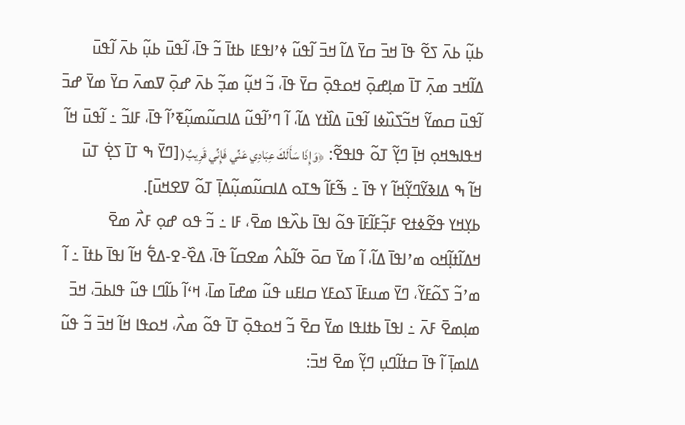ߕߎ߲߬ ߕߍ߫ ߖߐ߬ ߟߊ߫ ߞߏ߫ ߛߌ߫ ߡߊ߬ ߞߏ߫ ߊ߬ߟߎ߬ ߦߴߊߟߓߊ ߕߙߊ߫ ߏ߬ ߟߊ߫، ߊ߬ߟߎ߫ ߕߎ߲߬ ߕߍ߫ ߊ߬ߟߎ߫ ߡߊ߬ߞߏ ߘߍ߲߫ ߠߊ߫ ߘߊ߲ߝߋ߲߫ ߞߋߟߋ߲߫ ߛߌ߫ ߟߊ߫، ߏ߬ ߞߎ߲߬ ߘߏ߲߬ ߕߍ߫ ߝߋ߲߫ ߜߘߍ߫ ߛߌ߫ ߘߌ߫ ߝߏ߫ ߊ߬ߟߎ߫ ߛߘߌ߬ ߞߏ߬ߖߎ߰ߦߊ ߊ߬ߟߎ߫ ߡߊ߰ߙߌ ߡߊ߬، ߊ߬ ߣߴߊ߬ߟߎ߬ ߡߊߛߎ߬ߘߎ߲߬ߧߴߊ߬ ߟߊ߫، ߓߊߏ߬ ߸ ߊ߬ߟߎ߫ ߞߊ߬ ߞߟߊߒߞߋ߲ ߞߊ߲߫ ߣߌ߲߬ ߠߋ߬ ߟߊߟߐ߬: ﴿وَإِذَا سَأَلَكَ عِبَادِي عَنِّي فَإِنِّي قَرِيبٌ( [ߣߌ߫ ߒ ߠߊ߫ ߖߐ߲߭ ߠߎ߫ ߞߊ߬ ߒ ߡߊߢߌ߬ߣߌ߲߬ߞߊ߬ ߌ ߟߊ߫ ߸ ߒ߬ߓߊ߬ ߒߠߋ ߡߊߛߎ߬ߘߎ߲߬ߡߊ߲߫ ߠߋ߬ ߜߐߞߎ߫].
ߕߌ߲ߞߌ ߟߐ߬ߦߙߐ ߓߏ߲߬ߓߊ߬ߓߊ߫ ߟߋ߬ ߊߟߊ߫ ߕߍ߰ߟߊ ߘߐ߫، ߓߊ ߸ ߏ߬ ߟߋ ߝߋ߲ ߓߍ߯ ߘߐ߫ ߞߡߊ߬ߙߊ߲߬ߞߋ ߘߴߊߟߊ߫ ߡߊ߬، ߊ߬ ߘߌ߫ ߛߋ߫ ߟߊ߬ߕߍ߮ ߘߐߛߊ߬ ߟߊ߫، ߡߐ߰-ߐ-ߡߐ߱ ߞߊ߬ ߊߟߊ߫ ߕߙߊ߫ ߸ ߊ߬ ߘߴߏ߬ ߖߋ߬ߓߌ߬، ߣߌ߫ ߘߎߓߊ߫ ߖߋߓߌ ߛߊߓߎ ߟߎ߬ ߘߝߊ߫ ߘߊ߫، ߞߵߊ߬ ߕߊ߬ߣߊ ߟߎ߬ ߟߊߕߏ߫، ߞߏ߫ ߘߊ߲ߘߐ߫ ߓߍ߫ ߸ ߊߟߊ߫ ߕߙߊߟߊ ߘߌ߫ ߛߐ߫ ߏ߬ ߞߋߟߋ߲߫ ߠߊ߫ ߟߋ߬ ߘߍ߯، ߞߋߟߊ ߞߊ߬ ߞߏ߫ ߏ߬ ߟߎ߬ ߡߊߘߊ߲߫ ߊ߬ ߟߊ߫ ߛߙߊ߬ߣߎ߲ ߣߌ߲߬ ߘߐ߫ ߞߏ߫: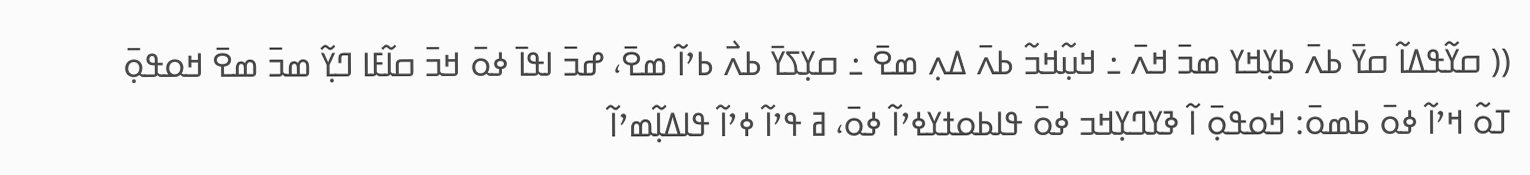(( ߛߌ߬ߟߡߊ߬ ߛߌ߫ ߕߍ߫ ߕߌ߲ߞߌ ߘߏ߫ ߞߍ߫ ߸ ߞߎ߲߬ߞߏ߬ ߕߍ߫ ߡߍ߲ ߘߐ߫ ߸ ߛߌ߲ߖߌ߫ ߕߍ߯ ߕߴߊ߬ ߘߐ߫، ߝߏ߫ ߊߟߊ߫ ߦߋ߫ ߞߏ߫ ߛߊ߬ߓߊ ߣߌ߲߬ ߘߏ߫ ߘߐ߫ ߞߋߟߋ߲߫ ߠߋ߬ ߞߴߊ߬ ߦߋ߫ ߕߘߋ߫: ߞߋߟߋ߲߫ ߊ߬ ߢߌߣߌ߲ߞߏ ߦߋ߫ ߟߊߕߋߙߌߦߴߊ߬ ߦߋ߫، ߥ ߟߴߊ߬ ߦߴߊ߬ ߟߊߡߊ߲߬ߘߴߊ߬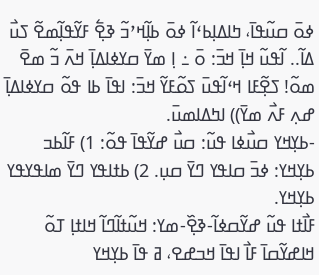ߦߋ߫ ߛߎ߬ߟߊ߫، ߤߊߡߊ߲ߕߵߊ߬ ߦߋ߫ ߕߊ߲߬ߞߴߏ߬ ߢߐ߲߱ ߓߌ߬ߟߊ߲߬ߘߐ߬ ߖߎ߯ ߡߊ߬.. ߊ߬ߟߎ߬ ߞߊ߲߫ ߞߏ߫: ߋ߫ ߸ ߊ߲ ߘߌ߫ ߛߌߦߊߡߊ߲߫ ߞߍ߫ ߏ߬ ߘߐ߫ ߘߋ߬! ߖߐ߲߬ߓߊ ߞߵߊ߬ߟߎ߫ ߖߋ߬ߓߌ߬ ߞߏ߫: ߊߟߊ߫ ߕߊ ߟߋ߬ ߛߌߦߊߡߊ߲߫ ߝߍ߲ ߓߍ߯ ߘߌ߫)) ߊߤߡߊߘߎ߫.
-ߕߌ߲ߞߌ ߛߎ߯ߦߊ ߟߎ߬: ߛߎ߯ ߝߌ߬ߟߊ߫ ߟߋ߬: 1) ߓߊ߬ߕߏ ߕߌ߲ߞߌ: ߦߏ߫ ߛߊߟߌ ߣߌ߫ ߛߎ߲. 2) ߕߙߊߟߌ ߣߌ߫ ߘߊߟߌߟߌ ߕߌ߲ߞߌ.
ߓߊ߯ߙߊ ߟߎ߬ ߝߌ߬ߛߦߊ߬-ߢߐ߲߰-ߘߌ: ߞߎ߬ߙߊ߬ߣߊ߬ ߞߊߙߊ߲ ߠߋ߬ ߞߊߝߌ߬ߛߊ߫ ߓߊ߯ ߊߟߊ߫ ߞߏߝߐ، ߥ ߟߊ߫ ߕߌ߲ߞߌ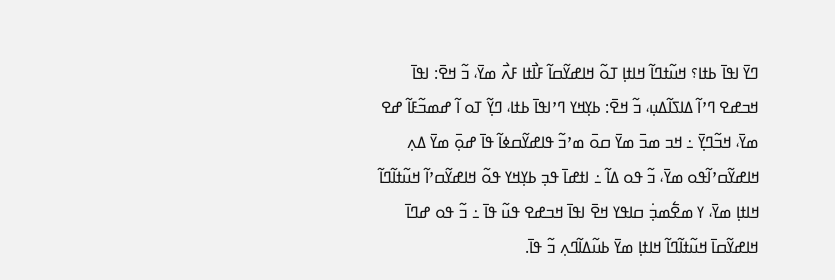ߣߌ߫ ߊߟߊ߫ ߕߙߊ؟ ߞߎ߬ߙߣߊ߬ ߞߊߙߊ߲ ߠߋ߬ ߞߊߝߌ߬ߛߊ߬ ߓߊ߯ߙߊ ߓߍ߯ ߘߌ߫، ߏ߬ ߞߐ߫: ߊߟߊ߫ ߞߏߝߐ ߣߴߊ߬ ߡߊߖߊ߬ߡߎ߲، ߏ߬ ߞߐ߫: ߕߌ߲ߞߌ ߣߴߊߟߊ߫ ߕߙߊ، ߣߌ߲߬ ߠߋ ߊ߬ ߝߘߏ߬ߓߊ߬ ߝߐ ߘߌ߫، ߞߏ߬ߣߌ߲߫ ߸ ߞߏ ߘߏ߫ ߘߌ߫ ߛߋ߫ ߘߴߏ߬ ߟߊߝߌ߬ߛߦߊ߬ ߟߊ߫ ߝߋ߲߫ ߘߌ߫ ߡߍ߲ ߞߊߝߌ߬ߛߴߊ߬ߟߋ ߘߌ߫، ߏ߬ ߟߋ ߡߊ߬ ߸ ߊߙߝߊ߫ ߟߏ߲ ߕߌ߲ߞߌ ߟߋ߬ ߞߊߝߌ߬ߛߴߊ߬ ߞߎ߬ߙߊ߬ߣߊ߬ ߞߊߙߊ߲ ߘߌ߫، ߌ ߘߐ߱ߘߏ߲߭ ߛߊߟߌ ߞߐ߫ ߊߟߊ߫ ߞߏߝߐ ߟߎ߬ ߟߊ߫ ߸ ߏ߬ ߟߋ ߝߣߊ߫ ߞߊߝߌ߬ߛߊ߫ ߞߎ߬ߙߊ߬ߣߊ߬ ߞߊߙߊ߲ ߘߌ߫ ߕߎ߬ߡߊ߬ߣߍ߲ ߏ߬ ߟߊ߫.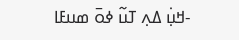-ߞߎ߲߭ ߡߍ߲ ߠߎ߬ ߦߋ߫ ߘߎߓߊ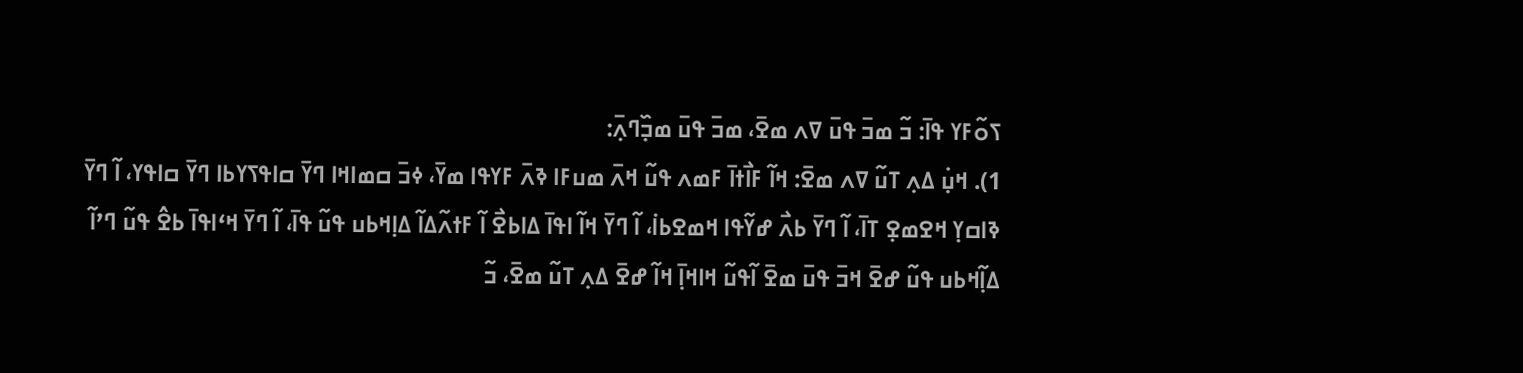ߖߋ߬ߓߌ ߟߊ߫: ߏ߬ ߘߏ߫ ߟߎ߫ ߜߍ ߘߐ߫، ߘߏ߫ ߟߎ߫ ߘߏ߲߰ߣߍ߲߫:
1). ߞߎ߲߭ ߡߍ߲ ߠߎ߬ ߜߍ ߘߐ߫: ߞߊ߬ ߓߊ߯ߙߊ߫ ߓߘߍ ߟߎ߬ ߞߍ߫ ߘߎߓߊ ߢߍ߫ ߓߌߟߊ ߘߌ߫، ߦߏ߫ ߛߘߊߞߊ ߣߌ߫ ߛߊߟߖߌߕߊ ߣߌ߫ ߛߊߟߌ، ߊ߬ ߣߌ߫ ߢߊߛߌ߲ ߞߐߘߐ߲ ߠߊ߫، ߊ߬ ߣߌ߫ ߕߍ߯ ߝߌ߬ߟߊ ߞߘߐߕߊ߭، ߊ߬ ߣߌ߫ ߞߊ߬ ߊߟߊ߫ ߡߊߕߐ߯ ߊ߬ ߓߙߍ߬ߡߊ߬ ߡߊ߲ߞߕߎ ߟߎ߬ ߟߊ߫، ߊ߬ ߣߌ߫ ߞߵߊߟߊ߫ ߕߐ߮ ߟߎ߬ ߣߴߊ߬ ߡߊ߲߬ߞߕߎ ߟߎ߬ ߝߐ߫ ߞߏ߫ ߟߎ߫ ߘߐ߫ ߊ߬ߟߎ߬ ߞߊߞߊ߲߫ ߞߊ߬ ߝߐ߫ ߡߍ߲ ߠߎ߬ ߘߐ߫، ߏ߬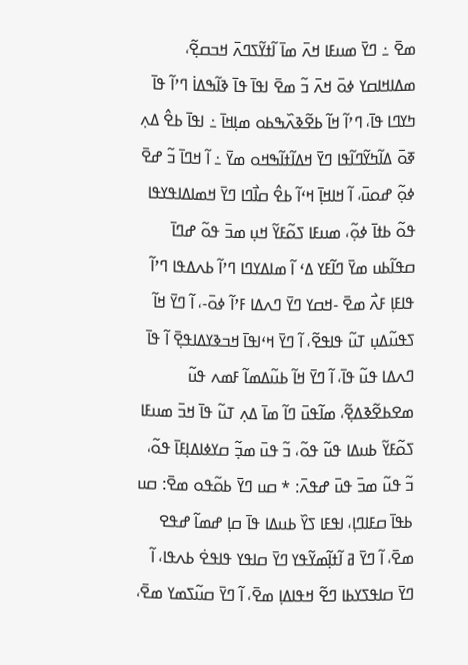ߘߐ߫ ߸ ߣߌ߫ ߘߎߓߊ ߞߍ߫ ߘߊ߫ ߊ߬ߙߌ߬ߖߣߍ߫ ߞߏߛߐ߲߬، ߘߡߊߞߊߛߌ ߦߋ߫ ߞߍ߫ ߏ߬ ߘߐ߫ ߊߟߊ߫ ߟߊ߫ ߢߊ߬ߒߡߊ߭ ߣߴߊ߬ ߟߊ߫ ߤߌߣߊ ߟߊ߫، ߣߴߊ߬ ߞߊ߬ ߕߐ߬ߢߍ߰ߒߕߋ ߘߊ߲ߞߊ߫ ߸ ߊߟߊ߫ ߕߐ߮ ߡߍ߲ ߧߋ߫ ߡߊ߬ߤߌ߬ߣߊ߬ߟߊ ߣߌ߫ ߞߡߊ߬ߙߊ߬ߒߞߋ ߘߌ߫ ߸ ߊ߬ ߞߣߊ߫ ߏ߬ ߝߐ߫ ߦߋ߲߬ ߝߋߎ߫، ߊ߬ ߞߊߞߊ߲߫ ߞߵߊ߬ ߕߐ߮ ߛߊ߯ߣߊ ߣߌ߫ ߞߘߊߡߊߟߌߟߊ ߟߋ߬ ߕߙߊ߫ ߦߋ߲߬، ߘߎߓߊ ߖߋ߬ߓߌ߬ ߞߎ߲ ߘߏ߫ ߟߋ߬ ߝߣߊ߫ ߛߟߊ߬ߕߎ ߘߌ߫ ߣߊ߬ߓߌ ߡߵ ߊ߬ ߘߊߡߌߣߊ ߣߴߊ߬ ߕߍߡߟߊ ߣߴߊ߬ ߟߊߓߊ߲ ߓߍ߯ ߘߐ߫ -ߞߛߌ ߣߌ߫ ߣߍߡߊ ߓߴߊ߬ ߦߋ߫-، ߊ߬ ߣߌ߫ ߞߊ߬ ߖߟߎ߬ߡߎ߲ ߠߎ߬ ߟߊߟߐ߬، ߊ߬ ߣߌ߫ ߞߵߊߟߊ߫ ߞߏߢߌߡߊߟߐ߲߫ ߊ߬ ߟߊ߫ ߣߍߡߊ ߟߎ߬ ߟߊ߫، ߊ߬ ߣߌ߫ ߞߊ߬ ߕߎ߬ߡߘߊ߬ ߓߘߍ ߟߎ߬ ߘߐߕߐ߬ߢߡߐ߲߬، ߘߊ߬ߟߎ߫ ߣߊ߬ ߘߊ߫ ߡߍ߲ ߠߎ߬ ߟߊ߫ ߞߏ߫ ߘߎߓߊ ߖߋ߬ߓߌ߬ ߕߎߡߊ ߟߎ߬ ߟߋ߬، ߏ߬ ߟߎ߫ ߘߏ߲߬ ߛߌߦߊߡߊ߲ߓߊ߫ ߟߋ߬، ߏ߬ ߟߎ߬ ߘߏ߫ ߟߎ߫ ߝߟߍ߫: * ߛߎ ߣߌ߫ ߕߋ߬ߟߋ ߘߐ߫: ߛߎ ߕߟߊ߫ ߛߓߊߣߊ߲، ߊߟߓߊ ߖߌ߰ ߕߎߡߊ ߟߊ߫ ߛߊ߲ ߝߘߊ߬ ߝߟߐ ߘߐ߫، ߊ߬ ߣߌ߫ ߥ ߊ߬ߙߊ߲߬ߘߌ߬ߟߌ ߣߌ߫ ߛߊߟߌ ߟߊߟߐ߭ ߕߍߟߊ، ߊ߬ ߣߌ߫ ߛߊߟߖߌߕߊ ߣߐ߬ ߞߟߊߡߊ߲ ߘߐ߫، ߊ߬ ߣߌ߫ ߛߎ߬ߖߘߌ ߘߐ߫،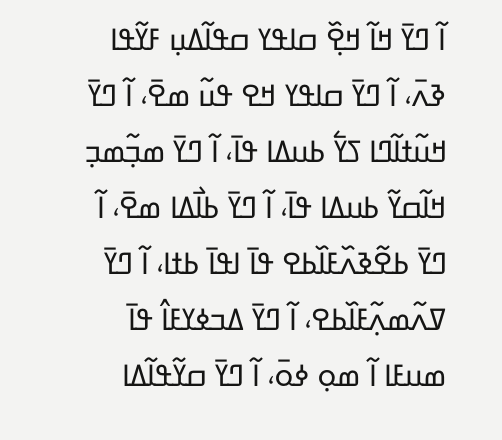ߊ߬ ߣߌ߫ ߞߊ߬ ߞߐ߲߰ ߛߊߟߌ ߛߟߊ߬ߡߎ߲ ߓߌ߬ߟߊ ߢߍ߫، ߊ߬ ߣߌ߫ ߛߊߟߌ ߞߐ ߟߎ߬ ߘߐ߫، ߊ߬ ߣߌ߫ ߞߎ߬ߙߊ߬ߣߊ ߖߌ߱ ߕߎߡߊ ߟߊ߫، ߊ߬ ߣߌ߫ ߘߏ߲߬ߘߏ߲ ߞߊ߬ߛߌ߬ ߕߎߡߊ ߟߊ߫، ߊ߬ ߣߌ߫ ߕߊ߯ߡߊ ߘߐ߫، ߊ߬ ߣߌ߫ ߕߐ߬ߢߍ߰ߓߊ߰ߕߐ ߟߊ߫ ߊߟߊ߫ ߕߙߊ، ߊ߬ ߣߌ߫ ߜߍ߬ߘߍ߲߬ߓߊ߰ߕߐ، ߊ߬ ߣߌ߫ ߡߏߦߌߓߊ߮ ߟߊ߫ ߘߎߓߊ ߊ߬ ߘߋ߲ ߦߋ߫، ߊ߬ ߣߌ߫ ߛߌ߬ߟߊ߬ߡߊ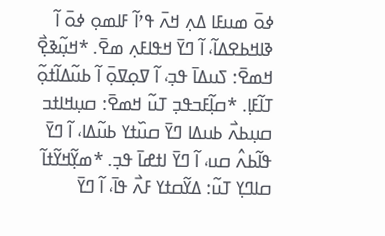ߦߋ߫ ߘߎߓߊ ߡߍ߲ ߞߍ߫ ߟߴߊ߬ ߓߊߘߋ߲ ߦߋ߫ ߊ߬ ߢߊߞߕߐߡߊ߬، ߊ߬ ߣߌ߫ ߞߟߊߓߍ߲ ߘߐ߫. *ߞߎ߲߬ߢߐ߲߯ ߞߘߐ߫: ߖߎߡߊ߫ ߟߏ߲، ߊ߬ ߜߋ߲ߜߋ߲߫ ߊ߬ ߕߎ߬ߡߊ߬ߙߋ߲߬ ߠߊ߬ߓߊ߲. *ߛߊ߲߬ߓߏߟߏ߲ ߠߎ߬ ߞߘߐ߫: ߛߎ߲ߞߊߙߏ ߛߎ߲ߕߍ߯ ߕߎߡߊ ߣߌ߫ ߛߎ߰ߙߌ ߕߎ߬ߡߊ، ߊ߬ ߣߌ߫ ߟߊ߬ߕߍ߮ ߛߎ، ߊ߬ ߣߌ߫ ߊߙߝߊ߫ ߟߏ߲. *ߘߌ߲߬ߞߌ߬ߙߊ߬ ߛߊߣߌ߲ ߠߎ߬: ߡߌ߬ߛߙߌ ߓߍ߯ ߟߊ߫، ߊ߬ ߣߌ߫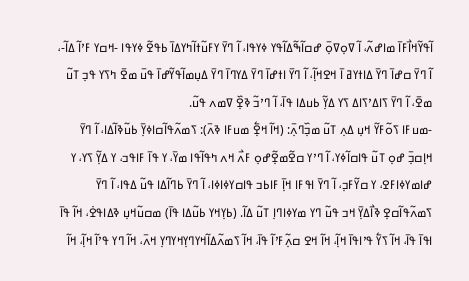ߊ߬ߟߌ߬ߞߊ߯ߓߊ߫ ߘߊߝߍ߬، ߊ߬ ߜߋ߲ߜߋ߲߫ ߝߛߊ߬ߒ߬ߡߊ߬ߟߌ ߦߌߟߊ، ߊ߬ ߣߌ߫ ߌߓߎ߬ߙߊ߬ߤߌߡߊ߫ ߕߟߐ߬ ߦߌߟߊ -ߞߛߌ ߓߴߊ߬ ߡߊ߬-، ߊ߬ ߣߌ߫ ߛߝߊ߫ ߣߌ߫ ߡߊߙߌߥ ߊ߫ ߞߐߞߊ߲߬، ߊ߬ ߣߌ߫ ߊߙߝߊ߫ ߣߌ߫ ߡߌߣߊ߫ ߣߌ߫ ߡߎ߲ߘߊ߬ߟߌ߬ߝߊ߫ ߟߎ߫ ߘߐ߫ ߤߖߌ ߟߏ߲ ߠߎ߬ ߘߐ߫، ߊ߬ ߣߌ߫ ߖߊߡߴߖߊߡ ߖߌ ߡߌ߲߬ ߕߎߡߊ ߟߊ߫، ߊ߬ ߣߴߏ߬ ߢߐ߲߰ ߜߘߍ ߟߎ߬.
-ߘߎߓߊ ߖߋ߬ߓߌ߬ ߞߎ߲ ߡߍ߲ ߠߎ߬ ߘߏ߲߰ߣߍ߲߫: (ߞߊ߬ ߞߐ߲߱ ߘߎߓߊ ߢߍ߫): ߖߘߍ߬ߟߊ߬ߛߊߦߌ߲߫ ߕߎ߬ߢߊ߬ߡߊ، ߊ߬ ߣߌ߫ ߞߊ߲ߛߏ߲߫ ߝߋ߲ ߠߎ߬ ߟߊߛߊ߬ߦߌ، ߊ߬ ߣߴߌ ߛߐ߬ߘߐ߲߬ߝߋ߲ ߓߍ߯ ߞߍ ߤߟߊ߬ߟߊ ߘߌ߫، ߌ ߟߊ߫ ߓߊߟߏ، ߌ ߡߌ߲߬ ߖߌ، ߌ ߝߊߘߌߦߊߓߐ، ߌ ߛߌ߬ߓߏ߲، ߊ߬ ߣߌ߫ ߊߟߓߊ ߞߊ߲߫ ߓߊߕߏ ߟߊߛߌߦߊߦߊ، ߊ߬ ߣߌ߫ ߕߣߊ߬ߡߊ ߟߎ߬ ߡߟߊ، ߊ߬ ߣߌ߫ ߖߘߍ߬ߟߊ߬ߛߐ߲ ߢߊ߯ߡߌ߲߫ ߞߏ ߟߎ߬ ߣߌ ߘߌߦߊߣߊ߲ ߠߎ߬ ߡߊ߬. (ߕߌ߲ߞߌ ߕߎ߬ߡߊ ߟߊ߫) ߘߛߎ߬ߞߎ߲ ߢߡߊߟߐ߭، ߞߊ߬ ߟߊ߫ ߊߟߊ߫ ߟߊ߫، ߞߊ߬ ߖߌ߱ ߟߴߊߟߊ߫ ߞߊ߲߬، ߞߊ߬ ߞߐ ߛߍ߲߬ߓߴߊ߬ ߟߊ߫، ߞߊ߬ ߖߘߍ߬ߡߊ߬ߞߌߣߌ߲ߞߌߣߌ߲ ߞߍ߫، ߞߊ߬ ߣߌ ߟߴߊ߬ ߞߊ߲߬، ߞߊ߬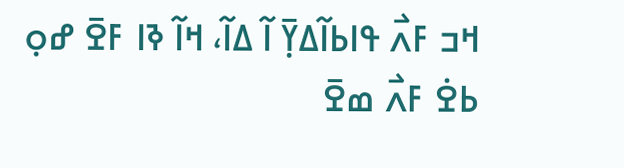ߞߏ ߓߍ߯ ߟߊߕߊ߬ߡߌ߲߫ ߊ߬ ߡߊ߬، ߞߊ߬ ߢߊ ߓߐ߫ ߝߋ߲ ߕߐ߭ ߓߍ߯ ߘߐ߫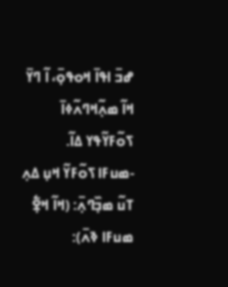ߝߏ߫ ߊߟߊ߫ ߞߋߟߋ߲߫، ߊ߬ ߣߌ߫ ߞߊ߬ ߘߍ߲߬ߞߣߍ߬ߦߊ߫ ߖߋ߬ߓߌ߬ߟߌ ߡߊ߬.
-ߘߎߓߊ ߖߋ߬ߓߌ߬ ߞߎ߲ ߡߍ߲ ߠߎ߬ ߘߏ߲߰ߣߍ߲߫: (ߞߊ߬ ߞߐ߲߱ ߘߎߓߊ ߢߍ߫):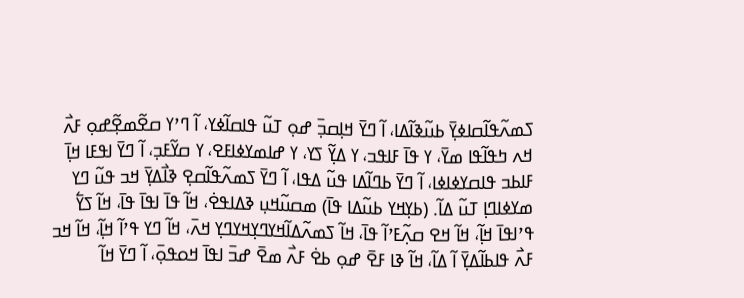ߖߘߍ߬ߟߊ߬ߛߊߦߌ߲߫ ߕߎ߬ߢߊ߬ߡߊ، ߊ߬ ߣߌ߫ ߞߊ߲ߛߏ߲߫ ߝߋ߲ ߠߎ߬ ߟߊߛߊ߬ߦߌ، ߊ߬ ߣߴߌ ߛߐ߬ߘߐ߲߬ߝߋ߲ ߓߍ߯ ߞߍ ߤߟߊ߬ߟߊ ߘߌ߫، ߌ ߟߊ߫ ߓߊߟߏ، ߌ ߡߌ߲߬ ߖߌ، ߌ ߝߊߘߌߦߊߓߐ، ߌ ߛߌ߬ߓߏ߲، ߊ߬ ߣߌ߫ ߊߟߓߊ ߞߊ߲߫ ߓߊߕߏ ߟߊߛߌߦߊߦߊ، ߊ߬ ߣߌ߫ ߕߣߊ߬ߡߊ ߟߎ߬ ߡߟߊ، ߊ߬ ߣߌ߫ ߖߘߍ߬ߟߊ߬ߛߐ߲ ߢߊ߯ߡߌ߲߫ ߞߏ ߟߎ߬ ߣߌ ߘߌߦߊߣߊ߲ ߠߎ߬ ߡߊ߬. (ߕߌ߲ߞߌ ߕߎ߬ߡߊ ߟߊ߫) ߘߛߎ߬ߞߎ߲ ߢߡߊߟߐ߭، ߞߊ߬ ߟߊ߫ ߊߟߊ߫ ߟߊ߫، ߞߊ߬ ߖߌ߱ ߟߴߊߟߊ߫ ߞߊ߲߬، ߞߊ߬ ߞߐ ߛߍ߲߬ߓߴߊ߬ ߟߊ߫، ߞߊ߬ ߖߘߍ߬ߡߊ߬ߞߌߣߌ߲ߞߌߣߌ߲ ߞߍ߫، ߞߊ߬ ߣߌ ߟߴߊ߬ ߞߊ߲߬، ߞߊ߬ ߞߏ ߓߍ߯ ߟߊߕߊ߬ߡߌ߲߫ ߊ߬ ߡߊ߬، ߞߊ߬ ߢߊ ߓߐ߫ ߝߋ߲ ߕߐ߭ ߓߍ߯ ߘߐ߫ ߝߏ߫ ߊߟߊ߫ ߞߋߟߋ߲߫، ߊ߬ ߣߌ߫ ߞߊ߬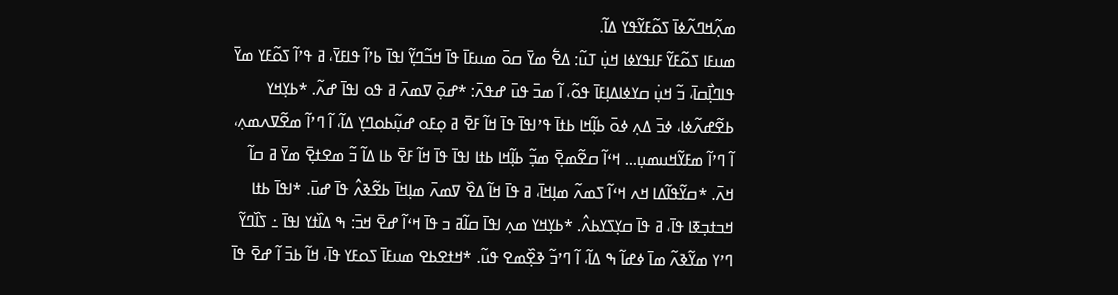ߘߍ߲߬ߞߣߍ߬ߦߊ߫ ߖߋ߬ߓߌ߬ߟߌ ߡߊ߬.
ߘߎߓߊ ߖߋ߬ߓߌ߬ ߓߊߟߌߦߊ ߞߎ߲߭ ߠߎ߬: ߡߐ߱ ߘߌ߫ ߛߋ߫ ߘߎߓߊ߫ ߟߊ߫ ߞߏ߬ߣߌ߲߬ ߊߟߊ߫ ߕߴߊ߬ ߟߊߓߌ߫، ߥ ߟߴߊ߬ ߖߋ߬ߓߌ ߘߌ߫ ߟߊߣߊ߲߯ߛߊ߫، ߏ߬ ߞߎ߲߭ ߛߌߦߊߡߊ߲ߓߊ߫ ߟߋ߬، ߊ߬ ߘߏ߫ ߟߎ߫ ߝߟߍ߫: *ߝߋ߲߫ ߜߘߍ߫ ߥ ߟߋ ߊߟߊ߫ ߝߍ߬. *ߕߌ߲ߞߌ ߕߐ߬ߝߍ߬ߦߊ، ߦߏ߫ ߡߍ߲ ߦߋ߫ ߕߊ߲߬ߞߊ ߕߙߊ߫ ߟߴߊߟߊ߫ ߟߊ߫ ߞߊ߬ ߓߐ߫ ߥ ߋ߲ߓߋ ߝߎ߲߬ߕߋߣߌ߲ ߡߊ߬، ߊ߬ ߣߴߊ߬ ߘߐ߬ߜߍߘߍ߲، ߊ߬ ߣߴߊ߬ ߘߓߌ߬ߞߎߘߎ߲... ߞߵߊ߬ ߛߐ߬ߘߐ߲߫ ߘߏ߲߬ ߕߊ߲߬ߞߊ ߕߙߊ ߊߟߊ߫ ߟߊ߫ ߞߊ߬ ߓߐ߫ ߕߊ ߡߊ߬ ߏ߬ ߘߐߙߐ߲߫ ߘߌ߫ ߥ ߛߊ߬ ߞߍ߫. *ߛߌ߬ߟߊ߬ߡߊ ߞߍ ߞߵߊ߬ ߖߘߍ߬ ߘߊ߲ߞߊ߫، ߥ ߟߊ߫ ߞߊ߬ ߡߐ߰ ߜߘߍ߫ ߘߊ߲ߞߊ߫ ߕߐ߬ߢߍ߮ ߟߊ߫ ߝߎ߫. *ߊߟߊ߫ ߕߙߊ ߞߏߙߏ߲ߧߊ ߟߊ߫، ߥ ߟߊ߫ ߛߌ߲ߖߌߕߍ߮. *ߕߌ߲ߞߌ ߘߍ߲ ߊߟߊ߫ ߛߊ߬ߥ ߏ ߟߊ߫ ߞߵߊ߬ ߝߐ߫ ߞߏ߫: ߒ ߡߊ߰ߙߌ ߊߟߊ߫ ߸ ߖߊ߰ߣߌ߬ ߣߴߌ ߘߌ߬ߢߍ߬ ߘߊ߫ ߦߝߊ߬ ߒ ߡߊ߬، ߊ߬ ߣߴߏ߬ ߢߐ߲߰ߘߐ ߟߎ߬. *ߞߙߐߕߐ ߘߎߓߊ߫ ߖߋߓߌ ߟߊ߫، ߞߊ߬ ߕߏ߫ ߊ߬ ߝߐ߫ ߟߊ߫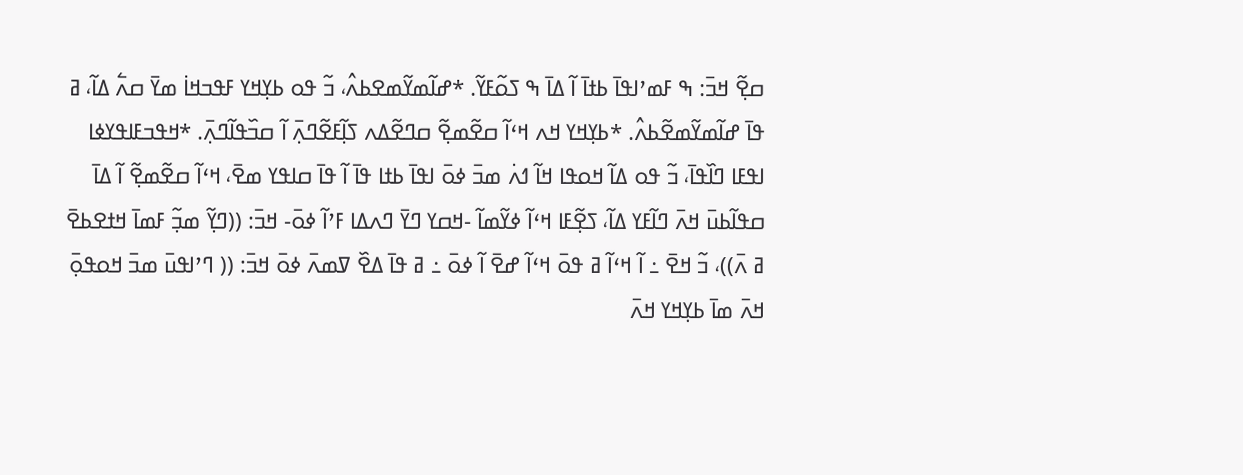ߛߐ߲߬ ߞߏ߫: ߒ ߓߘߴߊߟߊ߫ ߕߙߊ߫ ߊ߬ ߡߊ߫ ߒ ߖߋ߬ߓߌ߬. *ߝߊ߬ߘߌ߬ߘߐߕߍ߮، ߏ߬ ߟߋ ߕߌ߲ߞߌ ߓߟߏߞߊ߭ ߘߌ߫ ߛߍ߱ ߡߊ߬، ߥ ߟߊ߫ ߝߊ߬ߘߌ߬ߘߐ߬ߕߍ߮. *ߕߌ߲ߞߌ ߞߍ ߞߵߊ߬ ߛߐ߬ߘߐ߲߬ ߛߣߐ߬ߡߍ ߖߊ߲߬ߓߐ߬ߣߍ߲߫ ߊ߬ ߛߏ߰ߟߊ߬ߣߍ߲߫. *ߞߟߏߓߊߟߌߦߊ ߊߟߓߊ ߣߊ߰ߟߊ߫، ߏ߬ ߟߋ ߡߊ߬ ߞߋߟߊ ߞߊ߬ ߗߍ߭ ߘߏ߫ ߦߋ߫ ߊߟߊ߫ ߕߙߊ ߟߊ߫ ߊ߬ ߟߊ߫ ߛߊߟߌ ߘߐ߫، ߞߵߊ߬ ߛߐ߬ߘߐ߲߬ ߊ߬ ߡߊ߫ ߛߟߊ߬ߕߎ߫ ߞߍ߫ ߣߊ߬ߓߌ ߡߊ߬، ߖߐ߲߬ߓߊ ߞߵߊ߬ ߦߌ߬ߘߊ߬ -ߞߛߌ ߣߌ߫ ߣߍߡߊ ߓߴߊ߬ ߦߋ߫- ߞߏ߫: ((ߣߌ߲߬ ߘߏ߲߬ ߓߘߊ߫ ߞߙߐߕߐ߫ ߥ ߍ߫))، ߏ߬ ߞߐ߫ ߸ ߊ߬ ߞߵߊ߬ ߥ ߟߋ߫ ߞߵߊ߬ ߝߐ߫ ߊ߬ ߦߋ߫ ߸ ߥ ߟߊ߫ ߡߐ߰ ߜߘߍ߫ ߦߋ߫ ߞߏ߫: (( ߣߴߊߟߎ߫ ߘߏ߫ ߞߋߟߋ߲߫ ߞߍ߫ ߘߊ߫ ߕߌ߲ߞߌ ߞߍ߫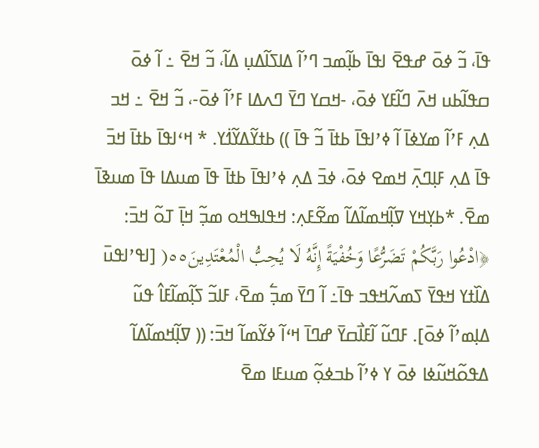ߟߊ߫، ߏ߬ ߦߋ߫ ߝߟߐ߫ ߊߟߊ߫ ߕߊ߲߬ߘߏ ߣߴߊ߬ ߡߊߖߊ߬ߡߎ߲ ߡߊ߬، ߏ߬ ߞߐ߫ ߸ ߊ߬ ߦߋ߫ ߛߟߊ߬ߕߎ ߞߍ߫ ߣߊ߬ߓߌ ߦߋ߫، -ߞߛߌ ߣߌ߫ ߣߍߡߊ ߓߴߊ߬ ߦߋ߫-، ߏ߬ ߞߐ߫ ߸ ߞߏ ߡߍ߲ ߓߴߊ߬ ߘߌߦߊ߫ ߊ߬ ߦߴߊߟߊ߫ ߕߙߊ߫ ߏ߬ ߟߊ߫ )) ߕߙߌ߬ߡߌ߬ߗ߭ߌ. * ߞߵߊߟߊ߫ ߕߙߊ߫ ߞߏ߫ ߟߊ߫ ߡߍ߲ ߓߊ߲ߣߍ߲߫ ߞߘߐ ߦߋ߫، ߦߏ߫ ߡߍ߲ ߦߴߊߟߊ߫ ߕߙߊ߫ ߟߊ߫ ߘߎߡߊ ߟߊ߫ ߘߎߢߊ߫ ߘߐ߫. *ߕߌ߲ߞߌ ߜߊ߲߬ߞߘߊ߬ߡߊ߬ ߘߐ߬ߓߍ߲: ߞߟߊߒߞߋ ߘߏ߲߬ ߞߊ߲߫ ߠߋ߬ ߞߏ߫: ﴿ادْعُوا رَبَّكُمْ تَضَرُّعًا وَخُفْيَةً إِنَّهُ لَا يُحِبُّ الْمُعْتَدِينَ٥٥( [ߊߟߴߊߟߎ߫ ߡߊ߰ߙߌ ߞߟߌ߫ ߖߘߍ߬ߞߟߏ ߟߊ߫߸ ߊ߬ ߣߌ߫ ߘߏ߲߱ ߘߐ߫، ߓߊߏ߬ ߖߊ߲߬ߘߊ߬ߓߊ߮ ߟߎ߬ ߡߊ߲ߘߴߊ߬ ߦߋ߫]. ߓߣߎ߬ ߊ߬ߓߊ߯ߛߌ߫ ߝߣߊ߫ ߞߵߊ߬ ߦߌ߬ߘߊ߬ ߞߏ߫: (( ߜߊ߲߬ߞߘߊ߬ߡߊ߬ ߡߟߋ߬ߞߎ߬ߦߊ ߦߋ߫ ߌ ߦߴߊ߬ ߕߏߦߋ߲߬ ߘߎߓߊ ߘߐ߫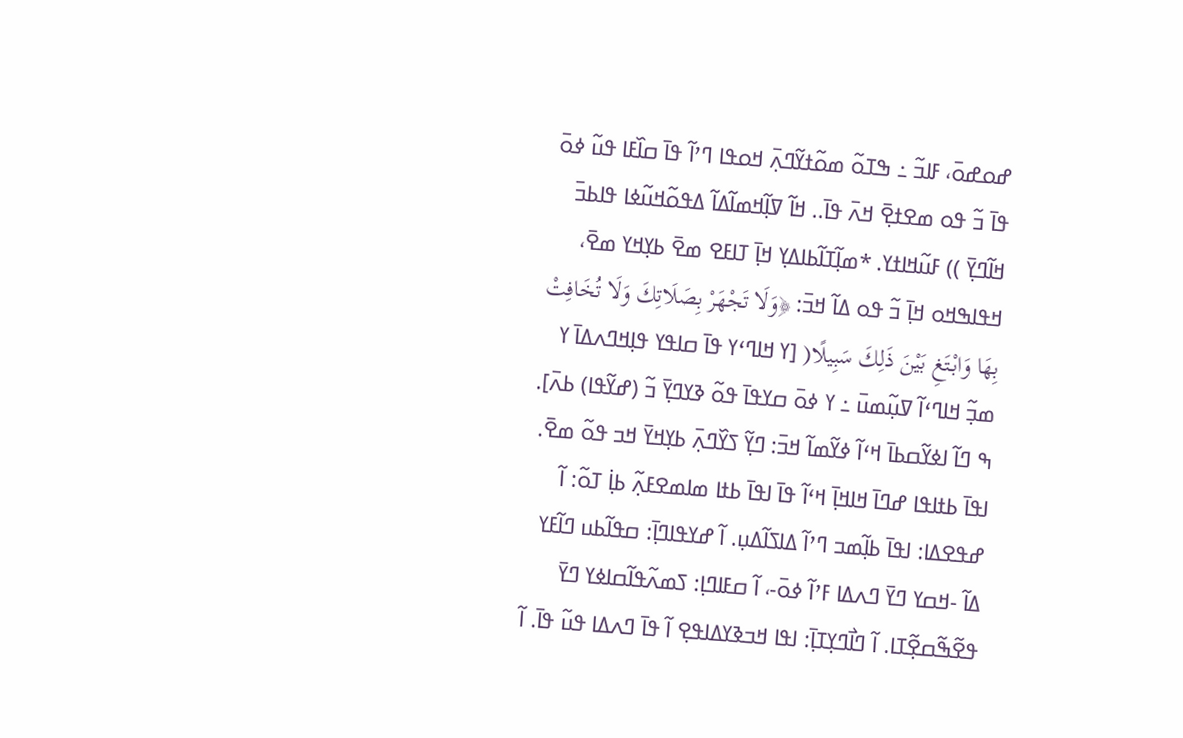ߝߋߝߋ߫، ߓߊߏ߬ ߸ ߒߠߋ߬ ߘߋ߬ߙߌ߬ߣߍ߲߫ ߞߋߟߊ ߣߴߊ߬ ߟߊ߫ ߛߊ߰ߓߊ ߟߎ߬ ߦߋ߫ ߟߊ߫ ߏ߬ ߟߋ ߘߐߙߐ߲߫ ߞߍ߫ ߟߊ߫.. ߞߊ߬ ߜߊ߲߬ߞߘߊ߬ߡߊ߬ ߡߟߋ߬ߞߎ߬ߦߊ ߟߊߕߏ߫ ߞߊ߬ߣߌ߲߫ )) ߓߎ߬ߞߊߙߌ. *ߘߊ߲߬ߠߊ߬ߕߊߡߌ߲ ߞߊ߲߫ ߠߊߓߐ ߘߐ߫ ߕߌ߲ߞߌ ߘߐ߫، ߞߟߊߒߞߋ ߞߊ߲߫ ߏ߬ ߟߋ ߡߊ߬ ߞߏ߫: ﴿وَلَا تَجْهَرْ بِصَلَاتِكَ وَلَا تُخَافِتْ بِهَا وَابْتَغِ بَيْنَ ذَلِكَ سَبِيلًا( [ߌ ߞߊߣߵߌ ߟߊ߫ ߛߊߟߌ ߟߊ߲ߞߣߍߡߊ߫ ߌ ߘߏ߲߬ ߞߊߣߵߊ߬ ߜߎ߲߬ߘߎ߫ ߸ ߌ ߦߋ߫ ߛߌߟߊ߫ ߟߋ߬ ߢߌߣߌ߲߫ ߏ߬ (ߝߌ߬ߟߊ) ߕߍ߫]. ߒ ߣߊ߬ ߊߦߌ߬ߛߕߊ߫ ߞߵߊ߬ ߦߌ߬ߘߊ߬ ߞߏ߫: ߣߌ߲߬ ߖߌ߰ߣߍ߲߫ ߕߌ߲ߞߌ߫ ߞߏ ߟߋ߬ ߘߐ߫.
ߊߟߊ߫ ߕߙߊߟߊ ߝߣߊ߫ ߞߊߞߊ߲߫ ߞߵߊ߬ ߟߊ߫ ߊߟߊ߫ ߕߙߊ ߘߊߘߐߓߍ߲߬ ߕߊ߲߭ ߠߋ߬: ߊ߬ ߝߟߐߡߊ: ߊߟߊ߫ ߕߊ߲߬ߘߏ ߣߴߊ߬ ߡߊߖߊ߬ߡߎ߲. ߊ߬ ߝߌߟߊߣߊ߲߫: ߛߟߊ߬ߕߎ ߣߊ߬ߓߌ ߡߊ߬ -ߞߛߌ ߣߌ߫ ߣߍߡߊ ߓߴߊ߬ ߦߋ߫-، ߊ߬ ߛߓߊߣߊ߲: ߖߘߍ߬ߟߊ߬ߛߊߦߌ ߣߌ߫ ߟߐ߬ߒ߬ߛߐ߲߬ߠߊ. ߊ߬ ߣߊ߯ߣߌ߲ߠߊ߲߫: ߊߟߊ ߞߏߢߌߡߊߟߐ߲ ߊ߬ ߟߊ߫ ߣߍߡߊ ߟߎ߬ ߟߊ߫. ߊ߬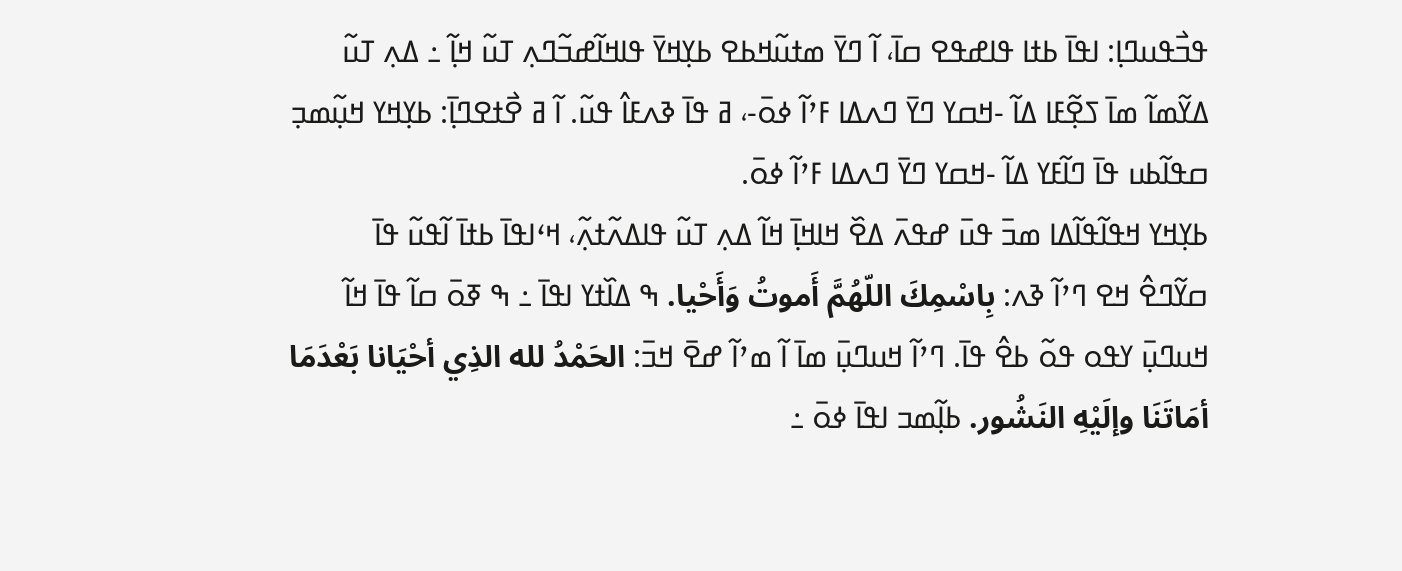ߟߏ߯ߟߎߣߊ߲: ߊߟߊ߫ ߕߙߊ ߟߊߝߟߐ ߛߊ߫، ߊ߬ ߣߌ߫ ߘߙߎ߬ߞߕߐ ߕߌ߲ߞߌ߫ ߟߊߞߊ߬ߝߏ߬ߣߍ߲ ߠߎ߬ ߞߊ߲߬ ߸ ߡߍ߲ ߠߎ߬ ߡߌ߬ߘߊ߬ ߘߊ߫ ߖߐ߲߬ߓߊ ߡߊ߬ -ߞߛߌ ߣߌ߫ ߣߍߡߊ ߓߴߊ߬ ߦߋ߫-، ߥ ߟߊ߫ ߢߍߓߊ߮ ߟߎ߬. ߊ߬ ߥ ߐ߯ߙߐߣߊ߲߫: ߕߌ߲ߞߌ ߞߎ߲߬ߘߏ߲ ߛߟߊ߬ߕߎ ߟߊ߫ ߣߊ߬ߓߌ ߡߊ߬ -ߞߛߌ ߣߌ߫ ߣߍߡߊ ߓߴߊ߬ ߦߋ߫.
ߕߌ߲ߞߌ ߞߟߊ߬ߟߊ߬ߡߊ ߘߏ߫ ߟߎ߫ ߝߟߍ߫ ߡߐ߰ ߞߊߞߊ߲߫ ߞߊ߬ ߡߍ߲ ߠߎ߬ ߟߊߡߍ߬ߙߍ߲߬، ߞߵߊߟߊ߫ ߕߙߊ߫ ߊ߬ߟߎ߬ ߟߊ߫
ߛߌ߬ߣߐ߮ ߞߐ ߣߴߊ߬ ߢߍ: بِاسْمِكَ اللّهُمَّ أَموتُ وَأَحْيا. ߒ ߡߊ߰ߙߌ ߊߟߊ߫ ߸ ߒ ߧߋ߫ ߛߊ߬ ߟߊ߫ ߞߊ߬ ߞߎߣߎ߲߫ ߌߟߋ ߟߋ߬ ߕߐ߮ ߟߊ߫. ߣߴߊ߬ ߞߎߣߎ߲߫ ߘߊ߫ ߊ߬ ߘߴߊ߬ ߝߐ߫ ߞߏ߫: الحَمْدُ لله الذِي أحْيَانا بَعْدَمَا أمَاتَنَا وإلَيْهِ النَشُور. ߕߊ߲߬ߘߏ ߊߟߊ߫ ߦߋ߫ ߸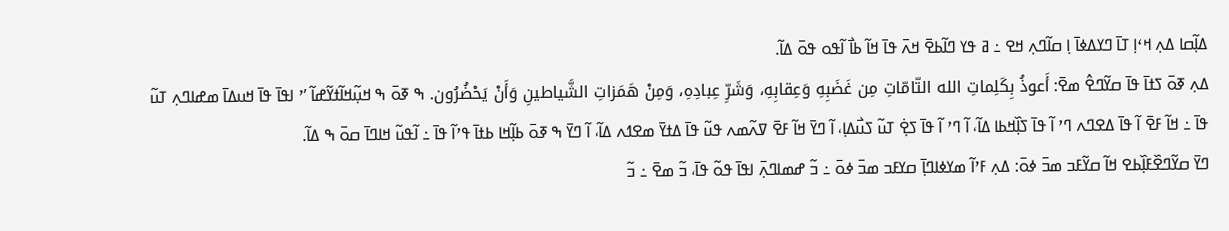ߡߊ߲߬ߛߊ ߡߍ߲ ߞߵߊ߲ ߠߊ߫ ߣߌߡߦߊ߫ ߊ߲ ߛߊ߬ߣߍ߲ ߞߐ ߸ ߥ ߟߌ ߣߊ߬ߕߐ߫ ߞߍ߫ ߟߊ߫ ߞߊ߬ ߕߊ߯ ߊ߬ߟߋ ߟߋ߫ ߡߊ߬.
ߡߍ߲ ߧߋ߫ ߖߙߊ߫ ߟߊ߫ ߛߌ߬ߣߐ߮ ߘߐ߫: أَعوذُ بِكَلِماتِ الله التّامّاتِ مِن غَضَبِهِ وَعِقابِهِ، وَشَرِّ عِبادِهِ، وَمِنْ هَمَزاتِ الشَّياطينِ وَأَنْ يَحْضُرُون. ߒ ߧߋ߫ ߒ ߞߎ߲߬ߞߊ߬ߙߌ߬ߝߊ߬ ’ߴ ߊߟߊ߫ ߟߊ߫ ߞߎߡߊ߫ ߘߝߊߣߍ߲ ߠߎ߬ ߟߊ߫ ߸ ߞߊ߬ ߓߐ߫ ߊ߬ ߟߊ߫ ߡߐߣߍ ߣߴ ߊ߬ ߟߊ߫ ߖߊ߲߰ߞߕߊ ߡߊ߬، ߊ߬ ߣߴ ߊ߬ ߟߊ߫ ߖߐ߲߭ ߠߎ߬ ߖߎ߯ߡߊ߲، ߊ߬ ߣߌ߫ ߞߊ߬ ߓߐ߫ ߜߍ߬ߘߍ ߟߎ߬ ߟߊ߫ ߡߙߌ߫ ߘߐߗߍ ߡߊ߬، ߊ߬ ߣߌ߫ ߒ ߧߋ߫ ߕߊ߲߬ߞߊ ߕߙߊ߫ ߟߴߊ߬ ߟߊ߫ ߸ ߊ߬ߟߎ߬ ߞߊߣߊ߫ ߛߋ߫ ߒ ߡߊ߬.
ߣߌ߫ ߛߌ߬ߣߐ߰ߓߊ߲߰ߕߐ ߞߊ߬ ߛߌ߬ߓߏ ߘߏ߫ ߦߋ߫: ߡߍ߲ ߓߴߊ߬ ߘߌߦߊߣߊ߲߫ ߛߌߓߏ ߘߏ߫ ߦߋ߫ ߸ ߏ߬ ߝߘߊߣߍ߲߫ ߊߟߊ߫ ߟߋ߬ ߟߊ߫، ߏ߬ ߘߐ߫ ߸ ߏ߬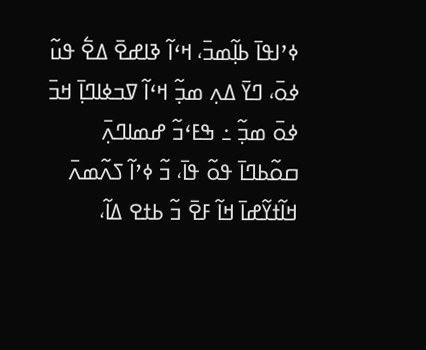ߦߴߊߟߊ߫ ߕߊ߲߬ߘߏ߫، ߞߵߊ߬ ߢߊߝߐ߫ ߡߐ߱ ߟߎ߬ ߦߋ߫، ߣߌ߫ ߡߍ߲ ߘߏ߲߬ ߞߵߊ߬ ߜߏߦߊߣߊ߲߫ ߞߏ߫ ߦߋ߫ ߘߏ߲߬ ߸ ߒߓߵߏ߬ ߝߘߊߣߍ߲߫ ߛߋ߬ߕߣߊ߫ ߟߋ߬ ߟߊ߫، ߏ߬ ߦߴߊ߬ ߖߍ߬ߘߍ߫ ߞߊ߬ߙߌ߬ߝߊ߫ ߞߊ߬ ߓߐ߫ ߏ߬ ߕߙߐ ߡߊ߬،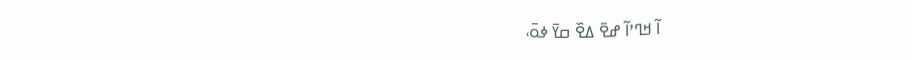ߊ߬ ߞߣߴߊ߬ ߝߐ߫ ߡߐ߰ ߛߌ߫ ߦߋ߫،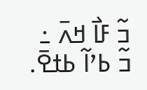ߏ߬ ߓߊ߯ ߞߍ߫ ߸ ߏ߬ ߕߴߊ߬ ߕߙߐ߫.